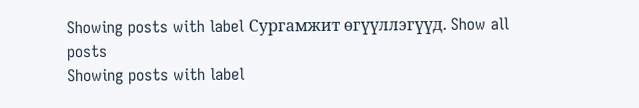Showing posts with label Сургамжит өгүүллэгүүд. Show all posts
Showing posts with label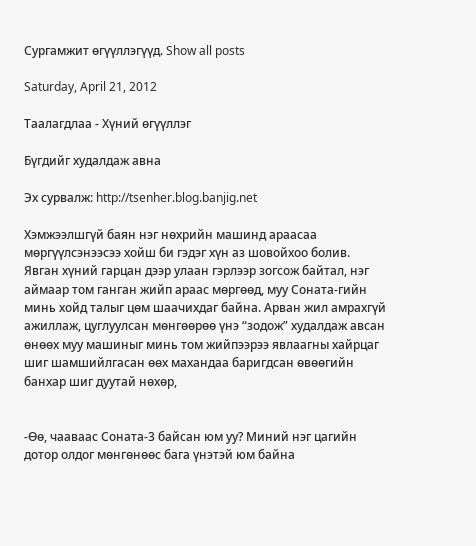Сургамжит өгүүллэгүүд. Show all posts

Saturday, April 21, 2012

Таалагдлаа - Хүний өгүүллэг

Бүгдийг худалдаж авна

Эх сурвалж: http://tsenher.blog.banjig.net

Хэмжээлшгүй баян нэг нөхрийн машинд араасаа мөргүүлсэнээсээ хойш би гэдэг хүн аз шовойхоо болив. Явган хүний гарцан дээр улаан гэрлээр зогсож байтал, нэг аймаар том ганган жийп араас мөргөөд, муу Соната-гийн минь хойд талыг цөм шаачихдаг байна. Арван жил амрахгүй ажиллаж, цуглуулсан мөнгөөрөө үнэ “зодож” худалдаж авсан өнөөх муу машиныг минь том жийпээрээ явлаагны хайрцаг шиг шамшийлгасан өөх махандаа баригдсан өвөөгийн банхар шиг дуутай нөхөр,


-Өө, чааваас Соната-3 байсан юм уу? Миний нэг цагийн дотор олдог мөнгөнөөс бага үнэтэй юм байна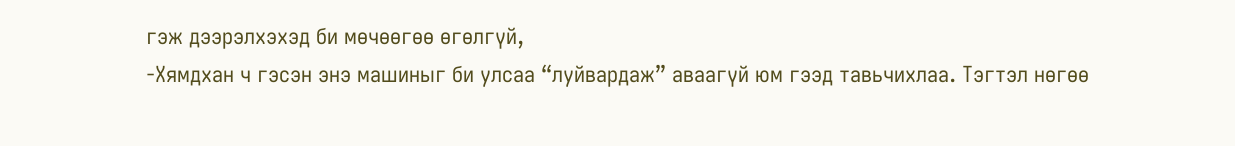гэж дээрэлхэхэд би мөчөөгөө өгөлгүй,
-Хямдхан ч гэсэн энэ машиныг би улсаа “луйвардаж” аваагүй юм гээд тавьчихлаа. Тэгтэл нөгөө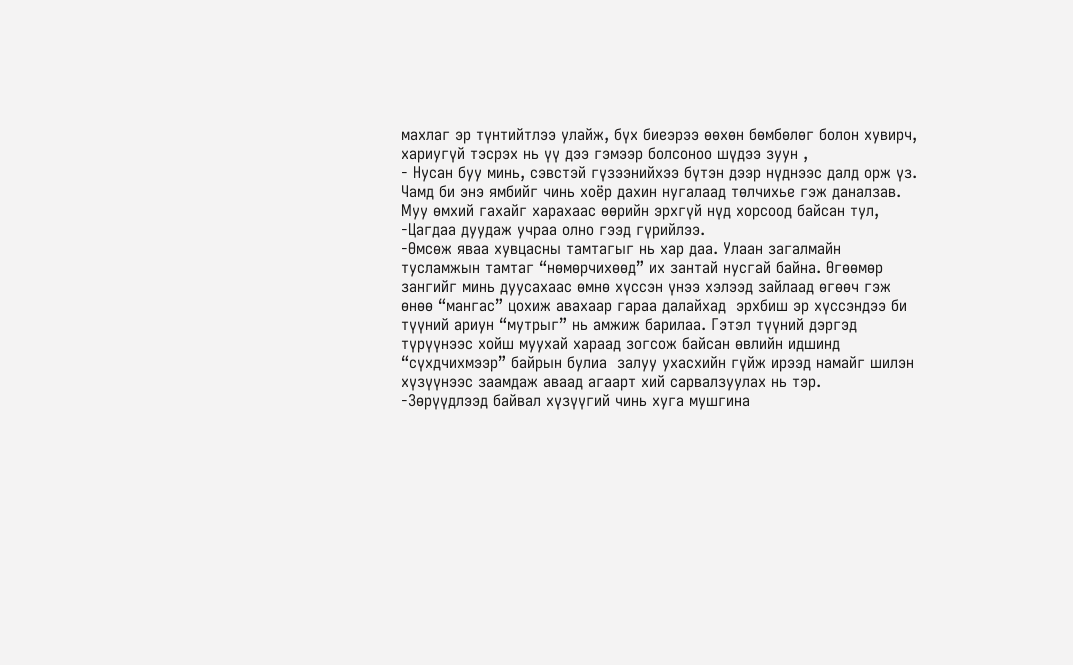махлаг эр түнтийтлээ улайж, бүх биеэрээ өөхөн бөмбөлөг болон хувирч, хариугүй тэсрэх нь үү дээ гэмээр болсоноо шүдээ зуун ,
- Нусан буу минь, сэвстэй гүзээнийхээ бүтэн дээр нүднээс далд орж үз. Чамд би энэ ямбийг чинь хоёр дахин нугалаад төлчихье гэж даналзав. Муу өмхий гахайг харахаас өөрийн эрхгүй нүд хорсоод байсан тул,
-Цагдаа дуудаж учраа олно гээд гүрийлээ.
-Өмсөж яваа хувцасны тамтагыг нь хар даа. Улаан загалмайн тусламжын тамтаг “нөмөрчихөөд” их зантай нусгай байна. Өгөөмөр зангийг минь дуусахаас өмнө хүссэн үнээ хэлээд зайлаад өгөөч гэж  өнөө “мангас” цохиж авахаар гараа далайхад  эрхбиш эр хүссэндээ би түүний ариун “мутрыг” нь амжиж барилаа. Гэтэл түүний дэргэд түрүүнээс хойш муухай хараад зогсож байсан өвлийн идшинд “сүхдчихмээр” байрын булиа  залуу ухасхийн гүйж ирээд намайг шилэн хүзүүнээс заамдаж аваад агаарт хий сарвалзуулах нь тэр.
-Зөрүүдлээд байвал хүзүүгий чинь хуга мушгина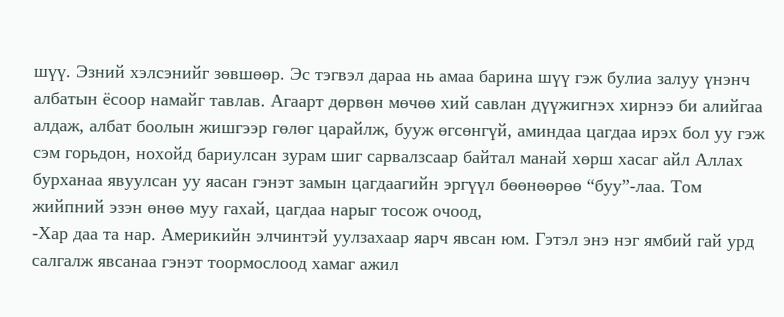шүү. Эзний хэлсэнийг зөвшөөр. Эс тэгвэл дараа нь амаа барина шүү гэж булиа залуу үнэнч албатын ёсоор намайг тавлав. Агаарт дөрвөн мөчөө хий савлан дүүжигнэх хирнээ би алийгаа алдаж, албат боолын жишгээр гөлөг царайлж, бууж өгсөнгүй, аминдаа цагдаа ирэх бол уу гэж сэм горьдон, нохойд бариулсан зурам шиг сарвалзсаар байтал манай хөрш хасаг айл Аллах бурханаа явуулсан уу яасан гэнэт замын цагдаагийн эргүүл бөөнөөрөө “буу”-лаа. Том жийпний эзэн өнөө муу гахай, цагдаа нарыг тосож очоод,
-Хар даа та нар. Америкийн элчинтэй уулзахаар яарч явсан юм. Гэтэл энэ нэг ямбий гай урд салгалж явсанаа гэнэт тоормослоод хамаг ажил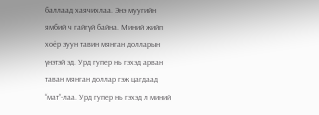баллаад хаячихлаа. Энэ муугийн ямбий ч гайгүй байна. Миний жийп хоёр зуун тавин мянган долларын үнэтэй эд. Урд гупер нь гэхэд арван таван мянган доллар гэж цагдаад “мат”-лаа. Урд гупер нь гэхэд л миний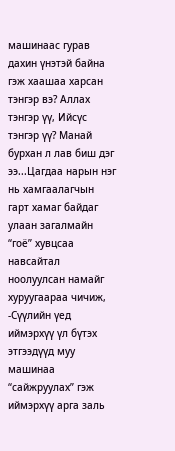машинаас гурав дахин үнэтэй байна гэж хаашаа харсан тэнгэр вэ? Аллах тэнгэр үү, Ийсүс тэнгэр үү? Манай бурхан л лав биш дэг ээ...Цагдаа нарын нэг нь хамгаалагчын гарт хамаг байдаг улаан загалмайн “гоё” хувцсаа навсайтал ноолуулсан намайг хуруугаараа чичиж,
-Сүүлийн үед иймэрхүү үл бүтэх этгээдүүд муу машинаа “сайжруулах” гэж иймэрхүү арга заль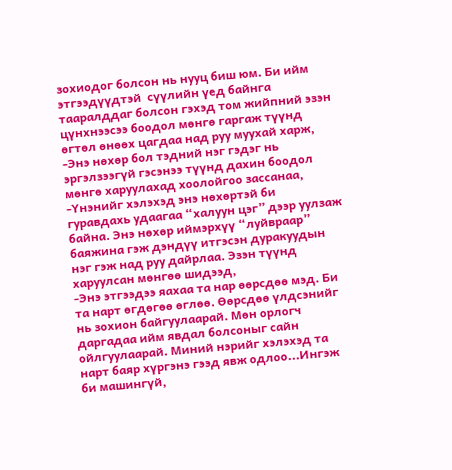зохиодог болсон нь нууц биш юм. Би ийм этгээдүүдтэй  сүүлийн үед байнга тааралддаг болсон гэхэд том жийпний эзэн цүнхнээсээ боодол мөнгө гаргаж түүнд өгтөл өнөөх цагдаа над руу муухай харж,
-Энэ нөхөр бол тэдний нэг гэдэг нь эргэлзээгүй гэсэнээ түүнд дахин боодол мөнгө харуулахад хоолойгоо зассанаа,
-Үнэнийг хэлэхэд энэ нөхөртэй би гуравдахь удаагаа “халуун цэг” дээр уулзаж байна. Энэ нөхөр иймэрхүү “луйвраар” баяжина гэж дэндүү итгэсэн дуракуудын нэг гэж над руу дайрлаа. Эзэн түүнд харуулсан мөнгөө шидээд,
-Энэ этгээдээ яахаа та нар өөрсдөө мэд. Би та нарт өгдөгөө өглөө. Өөрсдөө үлдсэнийг нь зохион байгуулаарай. Мөн орлогч даргадаа ийм явдал болсоныг сайн ойлгуулаарай. Миний нэрийг хэлэхэд та нарт баяр хүргэнэ гээд явж одлоо...Ингэж би машингүй,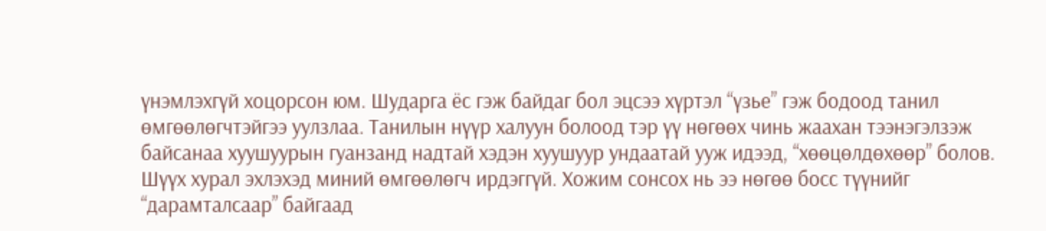үнэмлэхгүй хоцорсон юм. Шударга ёс гэж байдаг бол эцсээ хүртэл “үзье” гэж бодоод танил өмгөөлөгчтэйгээ уулзлаа. Танилын нүүр халуун болоод тэр үү нөгөөх чинь жаахан тээнэгэлзэж байсанаа хуушуурын гуанзанд надтай хэдэн хуушуур ундаатай ууж идээд, “хөөцөлдөхөөр” болов. Шүүх хурал эхлэхэд миний өмгөөлөгч ирдэггүй. Хожим сонсох нь ээ нөгөө босс түүнийг “дарамталсаар” байгаад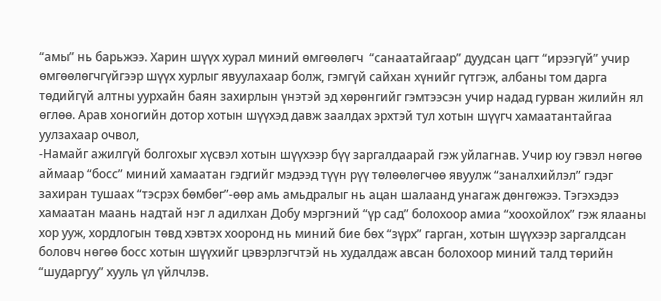“амы” нь барьжээ. Харин шүүх хурал миний өмгөөлөгч  “санаатайгаар” дуудсан цагт “ирээгүй” учир өмгөөлөгчгүйгээр шүүх хурлыг явуулахаар болж, гэмгүй сайхан хүнийг гүтгэж, албаны том дарга төдийгүй алтны уурхайн баян захирлын үнэтэй эд хөрөнгийг гэмтээсэн учир надад гурван жилийн ял өглөө. Арав хоногийн дотор хотын шүүхэд давж заалдах эрхтэй тул хотын шүүгч хамаатантайгаа уулзахаар очвол,
-Намайг ажилгүй болгохыг хүсвэл хотын шүүхээр бүү заргалдаарай гэж уйлагнав. Учир юу гэвэл нөгөө аймаар “босс” миний хамаатан гэдгийг мэдээд түүн рүү төлөөлөгчөө явуулж “заналхийлэл” гэдэг захиран тушаах “тэсрэх бөмбөг”-өөр амь амьдралыг нь ацан шалаанд унагаж дөнгөжээ. Тэгэхэдээ хамаатан маань надтай нэг л адилхан Добу мэргэний “үр сад” болохоор амиа “хоохойлох” гэж ялааны хор ууж, хордлогын төвд хэвтэх хооронд нь миний бие бөх “зүрх” гарган, хотын шүүхээр заргалдсан боловч нөгөө босс хотын шүүхийг цэвэрлэгчтэй нь худалдаж авсан болохоор миний талд төрийн “шударгуу” хууль үл үйлчлэв.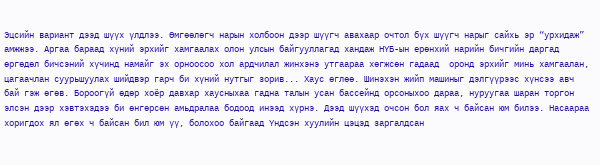Эцсийн вариант дээд шүүх үлдлээ. Өмгөөлөгч нарын холбоон дээр шүүгч авахаар очтол бүх шүүгч нарыг сайхь эр “урхидаж” амжжээ. Аргаа бараад хүний эрхийг хамгаалах олон улсын байгууллагад хандаж НҮБ-ын ерөнхий нарийн бичгийн даргад өргөдөл бичсэний хүчинд намайг эх орноосоо хол ардчилал жинхэнэ утгаараа хөгжсөн гадаад  оронд эрхийг минь хамгаалан, цагаачлан суурьшуулах шийдвэр гарч би хүний нутгыг зорив... Хаус өглөө. Шинэхэн жийп машиныг дэлгүүрээс хүнсээ авч бай гэж өгөв. Бороогүй өдөр хоёр давхар хаусныхаа гадна талын усан бассейнд орсоныхоо дараа, нуруугаа шаран торгон элсэн дээр хэвтэхэдээ би өнгөрсөн амьдралаа бодоод инээд хүрнэ. Дээд шүүхэд очсон бол яах ч байсан юм билээ. Насаараа хоригдох ял өгөх ч байсан бил юм үү, болохоо байгаад Үндсэн хуулийн цэцэд заргалдсан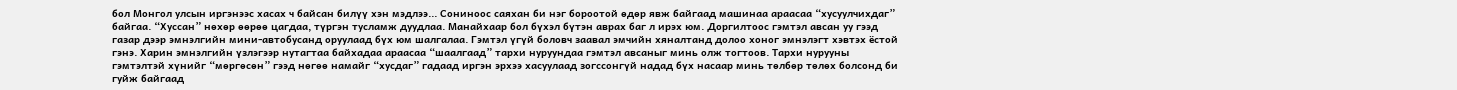бол Монгол улсын иргэнээс хасах ч байсан билүү хэн мэдлээ... Сониноос саяхан би нэг бороотой өдөр явж байгаад машинаа араасаа “хусуулчихдаг” байгаа. “Хуссан” нөхөр өөрөө цагдаа, түргэн тусламж дуудлаа. Манайхаар бол бүхэл бүтэн аврах баг л ирэх юм. Доргилтоос гэмтэл авсан уу гээд газар дээр эмнэлгийн мини-автобусанд оруулаад бүх юм шалгалаа. Гэмтэл үгүй боловч заавал эмчийн хяналтанд долоо хоног эмнэлэгт хэвтэх ёстой гэнэ. Харин эмнэлгийн үзлэгээр нутагтаа байхадаа араасаа “шаалгаад” тархи нуруундаа гэмтэл авсаныг минь олж тогтоов. Тархи нурууны гэмтэлтэй хүнийг “мөргөсөн” гээд нөгөө намайг “хусдаг” гадаад иргэн эрхээ хасуулаад зогссонгүй надад бүх насаар минь төлбөр төлөх болсонд би гуйж байгаад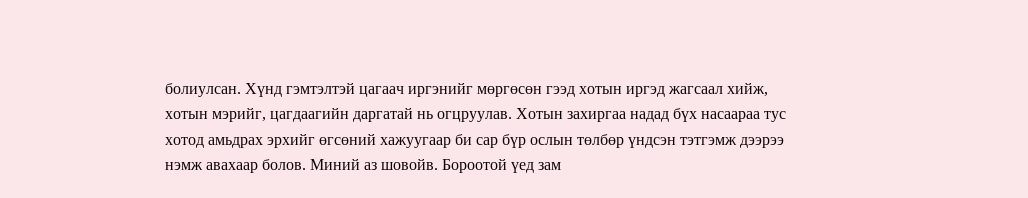болиулсан. Хүнд гэмтэлтэй цагаач иргэнийг мөргөсөн гээд хотын иргэд жагсаал хийж, хотын мэрийг, цагдаагийн даргатай нь огцруулав. Хотын захиргаа надад бүх насаараа тус хотод амьдрах эрхийг өгсөний хажуугаар би сар бүр ослын төлбөр үндсэн тэтгэмж дээрээ нэмж авахаар болов. Миний аз шовойв. Бороотой үед зам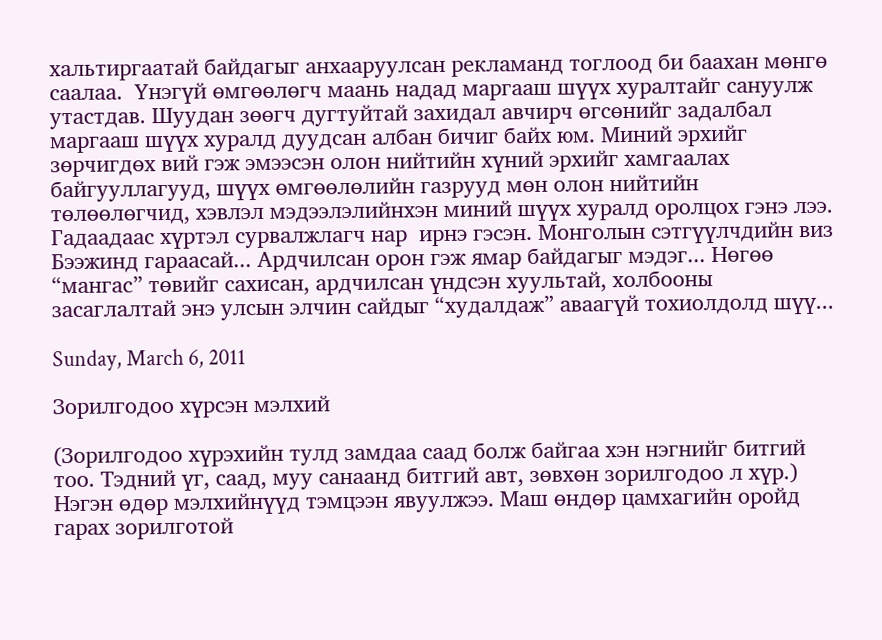хальтиргаатай байдагыг анхааруулсан рекламанд тоглоод би баахан мөнгө саалаа.  Үнэгүй өмгөөлөгч маань надад маргааш шүүх хуралтайг сануулж утастдав. Шуудан зөөгч дугтуйтай захидал авчирч өгсөнийг задалбал маргааш шүүх хуралд дуудсан албан бичиг байх юм. Миний эрхийг зөрчигдөх вий гэж эмээсэн олон нийтийн хүний эрхийг хамгаалах байгууллагууд, шүүх өмгөөлөлийн газрууд мөн олон нийтийн төлөөлөгчид, хэвлэл мэдээлэлийнхэн миний шүүх хуралд оролцох гэнэ лээ. Гадаадаас хүртэл сурвалжлагч нар  ирнэ гэсэн. Монголын сэтгүүлчдийн виз Бээжинд гараасай... Ардчилсан орон гэж ямар байдагыг мэдэг... Нөгөө “мангас” төвийг сахисан, ардчилсан үндсэн хуультай, холбооны засаглалтай энэ улсын элчин сайдыг “худалдаж” аваагүй тохиолдолд шүү...

Sunday, March 6, 2011

Зорилгодоо хүрсэн мэлхий

(Зорилгодоо хүрэхийн тулд замдаа саад болж байгаа хэн нэгнийг битгий тоо. Тэдний үг, саад, муу санаанд битгий авт, зөвхөн зорилгодоо л хүр.)
Нэгэн өдөр мэлхийнүүд тэмцээн явуулжээ. Маш өндөр цамхагийн оройд гарах зорилготой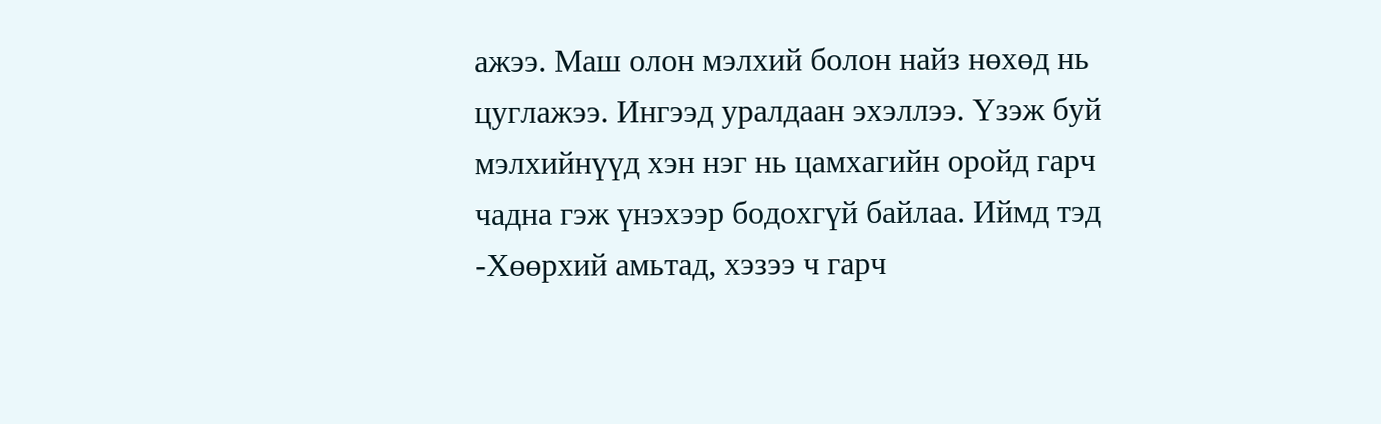ажээ. Маш олон мэлхий болон найз нөхөд нь цуглажээ. Ингээд уралдаан эхэллээ. Үзэж буй мэлхийнүүд хэн нэг нь цамхагийн оройд гарч чадна гэж үнэхээр бодохгүй байлаа. Иймд тэд -Хөөрхий амьтад, хэзээ ч гарч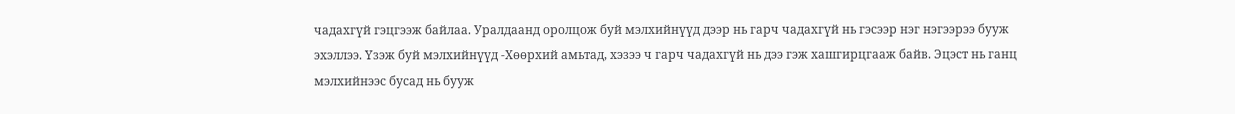чадахгүй гэцгээж байлаа. Уралдаанд оролцож буй мэлхийнүүд дээр нь гарч чадахгүй нь гэсээр нэг нэгээрээ бууж эхэллээ. Үзэж буй мэлхийнүүд -Хөөрхий амьтад, хэзээ ч гарч чадахгүй нь дээ гэж хашгирцгааж байв. Эцэст нь ганц мэлхийнээс бусад нь бууж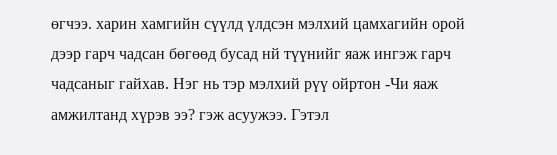өгчээ. харин хамгийн сүүлд үлдсэн мэлхий цамхагийн орой дээр гарч чадсан бөгөөд бусад нй түүнийг яаж ингэж гарч чадсаныг гайхав. Нэг нь тэр мэлхий рүү ойртон -Чи яаж амжилтанд хүрэв ээ? гэж асуужээ. Гэтэл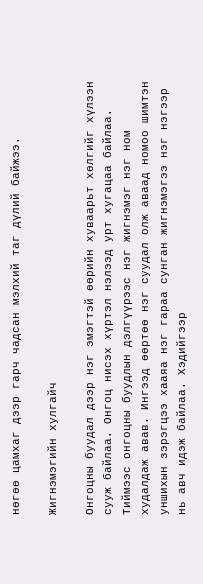нөгөө цамхаг дээр гарч чадсан мэлхий таг дүлий байжээ.

Жигнэмэгийн хулгайч

Онгоцны буудал дээр нэг эмэгтэй өөрийн хуваарьт хөлгийг хүлээн сууж байлаа. Онгоц нисэх хүртэл нэлээд урт хугацаа байлаа. Тиймээс онгоцны буудлын дэлгүүрээс нэг жигнэмэг нэг ном худалдаж авав. Ингээд өөртөө нэг суудал олж аваад номоо шимтэн уншихын зэрэгцээ хааяа нэг гараа сунган жигнэмэгээ нэг нэгээр нь авч идэж байлаа. Хэдийгээр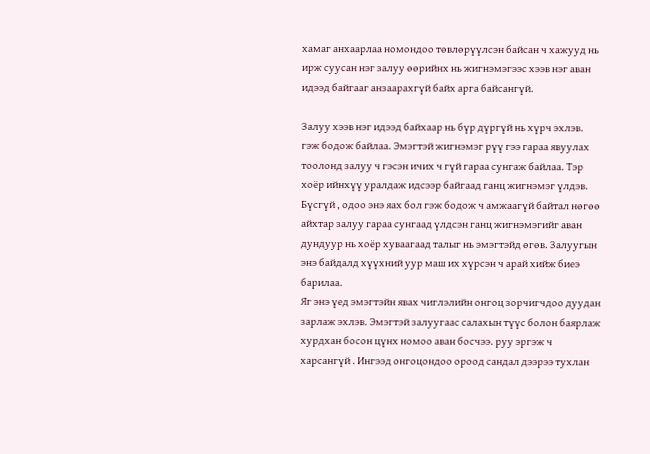хамаг анхаарлаа номондоо төвлөрүүлсэн байсан ч хажууд нь ирж суусан нэг залуу өөрийнх нь жигнэмэгээс хээв нэг аван идээд байгааг анзаарахгүй байх арга байсангүй.

Залуу хээв нэг идээд байхаар нь бүр дүргүй нь хүрч эхлэв. гэж бодож байлаа. Эмэгтэй жигнэмэг рүү гээ гараа явуулах тоолонд залуу ч гэсэн ичих ч гүй гараа сунгаж байлаа. Тэр хоёр ийнхүү уралдаж идсээр байгаад ганц жигнэмэг үлдэв. Бүсгүй , одоо энэ яах бол гэж бодож ч амжаагүй байтал нөгөө айхтар залуу гараа сунгаад үлдсэн ганц жигнэмэгийг аван дундуур нь хоёр хуваагаад талыг нь эмэгтэйд өгөв. Залуугын энэ байдалд хүүхний уур маш их хүрсэн ч арай хийж биеэ барилаа.
Яг энэ үед эмэгтэйн явах чиглэлийн онгоц зорчигчдоо дуудан зарлаж эхлэв. Эмэгтэй залуугаас салахын түүс болон баярлаж хурдхан босон цүнх номоо аван босчээ. руу эргэж ч харсангүй . Ингээд онгоцондоо ороод сандал дээрээ тухлан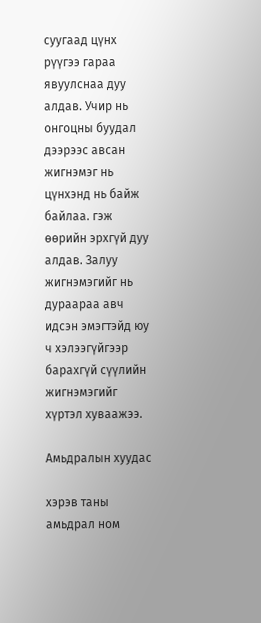суугаад цүнх рүүгээ гараа явуулснаа дуу алдав. Учир нь онгоцны буудал дээрээс авсан жигнэмэг нь цүнхэнд нь байж байлаа. гэж өөрийн эрхгүй дуу алдав. Залуу жигнэмэгийг нь дураараа авч идсэн эмэгтэйд юу ч хэлээгүйгээр барахгүй сүүлийн жигнэмэгийг хүртэл хуваажээ.

Амьдралын хуудас

хэрэв таны амьдрал ном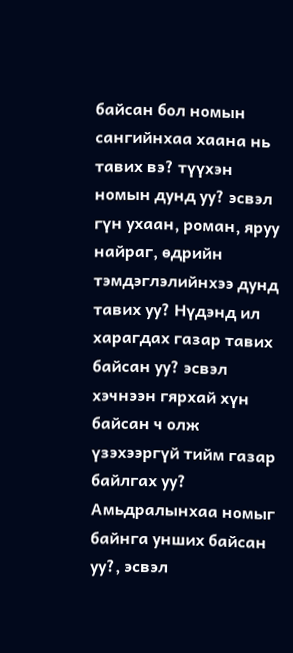байсан бол номын сангийнхаа хаана нь тавих вэ? түүхэн номын дунд уу? эсвэл гүн ухаан, роман, яруу найраг, өдрийн тэмдэглэлийнхээ дунд тавих уу? Нүдэнд ил харагдах газар тавих байсан уу? эсвэл хэчнээн гярхай хүн байсан ч олж үзэхээргүй тийм газар байлгах уу? Амьдралынхаа номыг байнга унших байсан уу?, эсвэл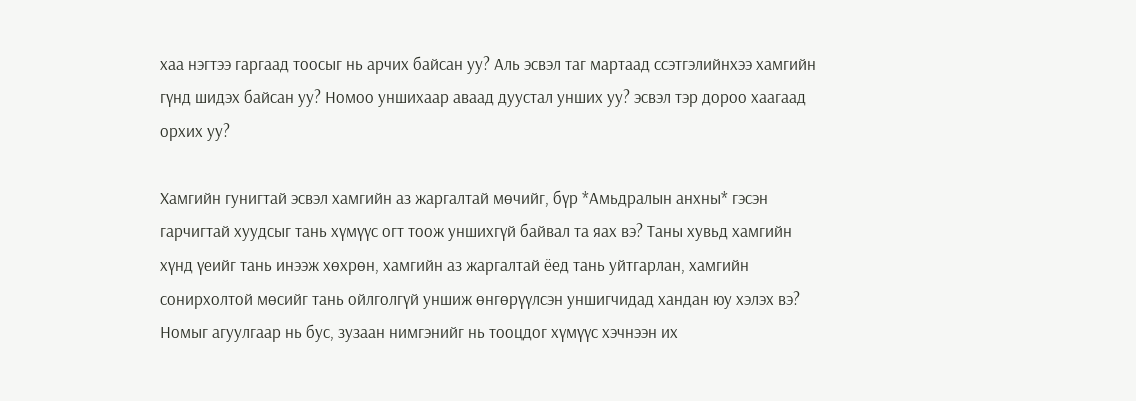хаа нэгтээ гаргаад тоосыг нь арчих байсан уу? Аль эсвэл таг мартаад ссэтгэлийнхээ хамгийн гүнд шидэх байсан уу? Номоо уншихаар аваад дуустал унших уу? эсвэл тэр дороо хаагаад орхих уу?

Хамгийн гунигтай эсвэл хамгийн аз жаргалтай мөчийг, бүр *Амьдралын анхны* гэсэн гарчигтай хуудсыг тань хүмүүс огт тоож уншихгүй байвал та яах вэ? Таны хувьд хамгийн хүнд үеийг тань инээж хөхрөн, хамгийн аз жаргалтай ёед тань уйтгарлан, хамгийн сонирхолтой мөсийг тань ойлголгүй уншиж өнгөрүүлсэн уншигчидад хандан юу хэлэх вэ?
Номыг агуулгаар нь бус, зузаан нимгэнийг нь тооцдог хүмүүс хэчнээн их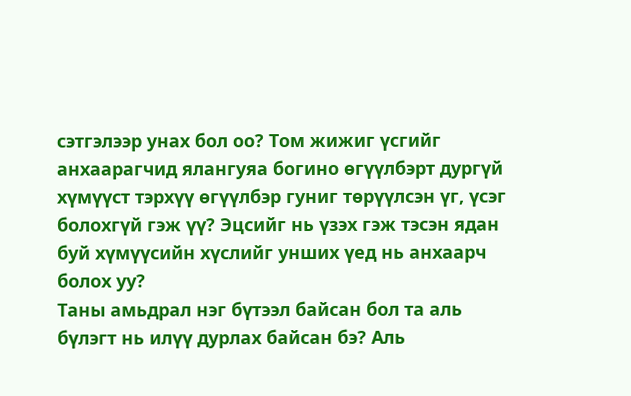сэтгэлээр унах бол оо? Том жижиг үсгийг анхаарагчид ялангуяа богино өгүүлбэрт дургүй хүмүүст тэрхүү өгүүлбэр гуниг төрүүлсэн үг, үсэг болохгүй гэж үү? Эцсийг нь үзэх гэж тэсэн ядан буй хүмүүсийн хүслийг унших үед нь анхаарч болох уу?
Таны амьдрал нэг бүтээл байсан бол та аль бүлэгт нь илүү дурлах байсан бэ? Аль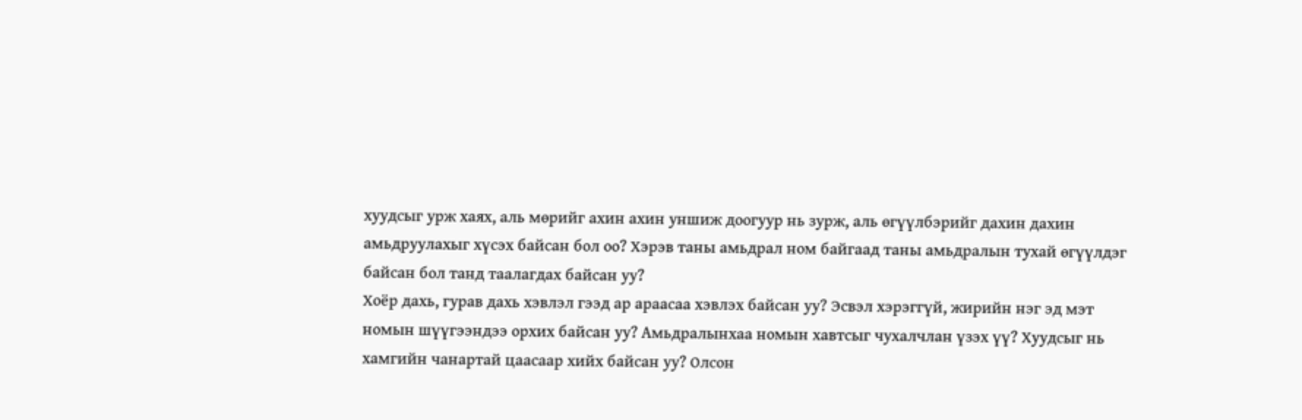хуудсыг урж хаях, аль мөрийг ахин ахин уншиж доогуур нь зурж, аль өгүүлбэрийг дахин дахин амьдруулахыг хүсэх байсан бол оо? Хэрэв таны амьдрал ном байгаад таны амьдралын тухай өгүүлдэг байсан бол танд таалагдах байсан уу?
Хоёр дахь, гурав дахь хэвлэл гээд ар араасаа хэвлэх байсан уу? Эсвэл хэрэггүй, жирийн нэг эд мэт номын шүүгээндээ орхих байсан уу? Амьдралынхаа номын хавтсыг чухалчлан үзэх үү? Хуудсыг нь хамгийн чанартай цаасаар хийх байсан уу? Олсон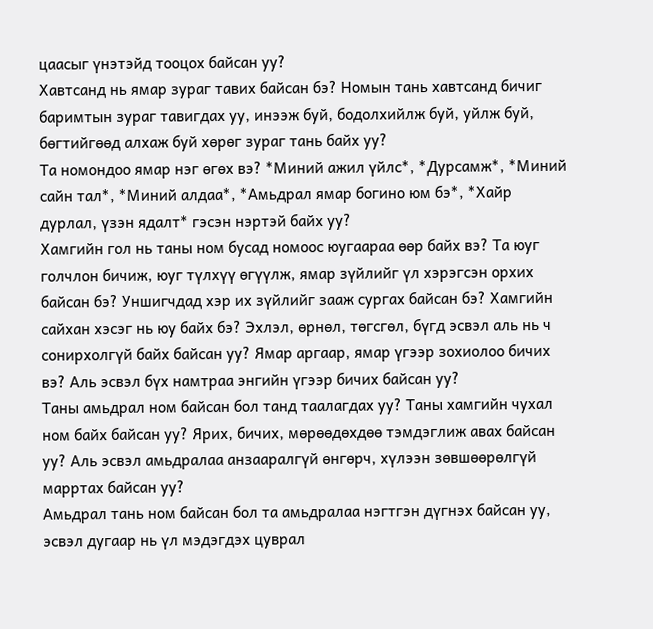цаасыг үнэтэйд тооцох байсан уу?
Хавтсанд нь ямар зураг тавих байсан бэ? Номын тань хавтсанд бичиг баримтын зураг тавигдах уу, инээж буй, бодолхийлж буй, уйлж буй, бөгтийгөөд алхаж буй хөрөг зураг тань байх уу?
Та номондоо ямар нэг өгөх вэ? *Миний ажил үйлс*, *Дурсамж*, *Миний сайн тал*, *Миний алдаа*, *Амьдрал ямар богино юм бэ*, *Хайр дурлал, үзэн ядалт* гэсэн нэртэй байх уу?
Хамгийн гол нь таны ном бусад номоос юугаараа өөр байх вэ? Та юуг голчлон бичиж, юуг түлхүү өгүүлж, ямар зүйлийг үл хэрэгсэн орхих байсан бэ? Уншигчдад хэр их зүйлийг зааж сургах байсан бэ? Хамгийн сайхан хэсэг нь юу байх бэ? Эхлэл, өрнөл, төгсгөл, бүгд эсвэл аль нь ч сонирхолгүй байх байсан уу? Ямар аргаар, ямар үгээр зохиолоо бичих вэ? Аль эсвэл бүх намтраа энгийн үгээр бичих байсан уу?
Таны амьдрал ном байсан бол танд таалагдах уу? Таны хамгийн чухал ном байх байсан уу? Ярих, бичих, мөрөөдөхдөө тэмдэглиж авах байсан уу? Аль эсвэл амьдралаа анзааралгүй өнгөрч, хүлээн зөвшөөрөлгүй марртах байсан уу?
Амьдрал тань ном байсан бол та амьдралаа нэгтгэн дүгнэх байсан уу, эсвэл дугаар нь үл мэдэгдэх цуврал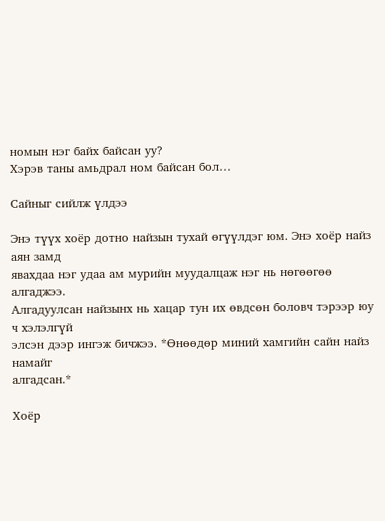номын нэг байх байсан уу?
Хэрэв таны амьдрал ном байсан бол…

Сайныг сийлж үлдээ

Энэ түүх хоёр дотно найзын тухай өгүүлдэг юм. Энэ хоёр найз аян замд
явахдаа нэг удаа ам мурийн муудалцаж нэг нь нөгөөгөө алгаджээ.
Алгадуулсан найзынх нь хацар тун их өвдсөн боловч тэрээр юу ч хэлэлгүй
элсэн дээр ингэж бичжээ. *Өнөөдөр миний хамгийн сайн найз намайг
алгадсан.*

Хоёр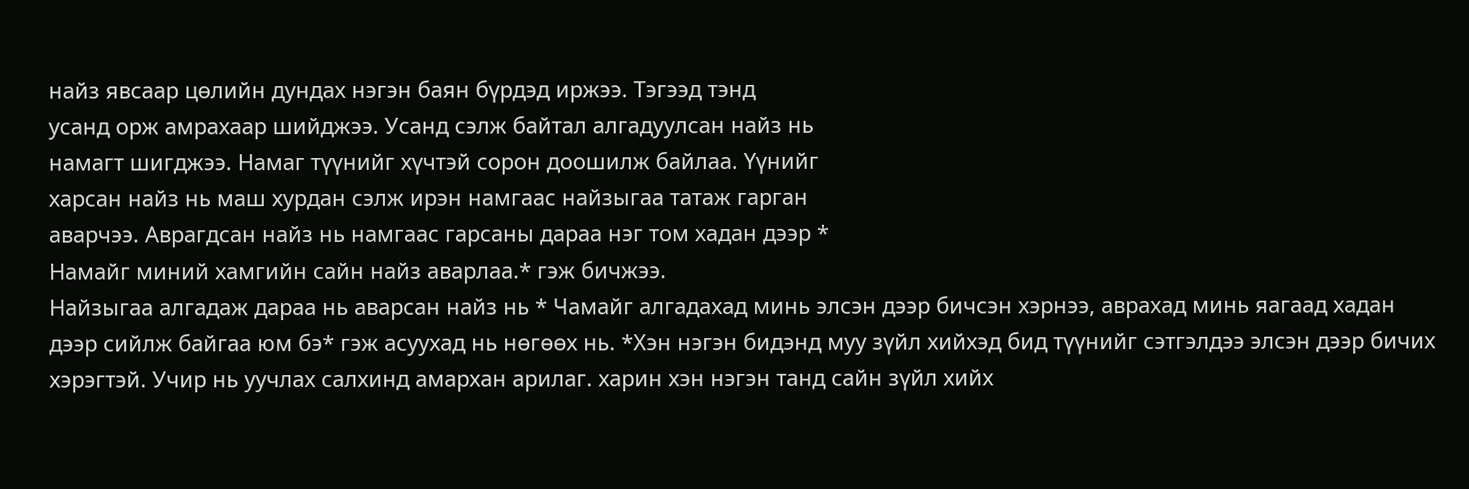найз явсаар цөлийн дундах нэгэн баян бүрдэд иржээ. Тэгээд тэнд
усанд орж амрахаар шийджээ. Усанд сэлж байтал алгадуулсан найз нь
намагт шигджээ. Намаг түүнийг хүчтэй сорон доошилж байлаа. Үүнийг
харсан найз нь маш хурдан сэлж ирэн намгаас найзыгаа татаж гарган
аварчээ. Аврагдсан найз нь намгаас гарсаны дараа нэг том хадан дээр *
Намайг миний хамгийн сайн найз аварлаа.* гэж бичжээ.
Найзыгаа алгадаж дараа нь аварсан найз нь * Чамайг алгадахад минь элсэн дээр бичсэн хэрнээ, аврахад минь яагаад хадан дээр сийлж байгаа юм бэ* гэж асуухад нь нөгөөх нь. *Хэн нэгэн бидэнд муу зүйл хийхэд бид түүнийг сэтгэлдээ элсэн дээр бичих хэрэгтэй. Учир нь уучлах салхинд амархан арилаг. харин хэн нэгэн танд сайн зүйл хийх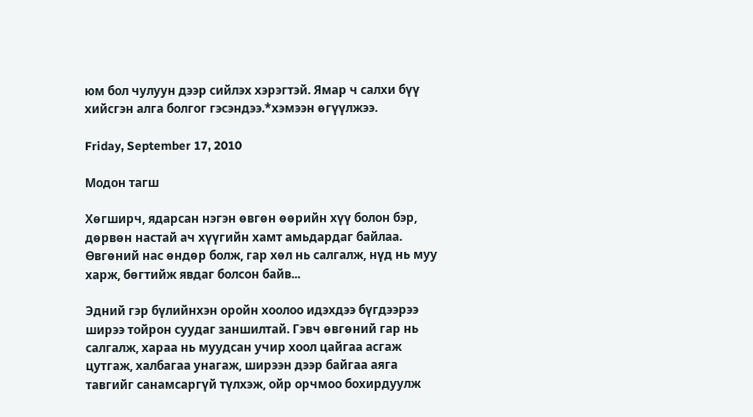юм бол чулуун дээр сийлэх хэрэгтэй. Ямар ч салхи бүү хийсгэн алга болгог гэсэндээ.*хэмээн өгүүлжээ.

Friday, September 17, 2010

Модон тагш

Хөгширч, ядарсан нэгэн өвгөн өөрийн хүү болон бэр, дөрвөн настай ач хүүгийн хамт амьдардаг байлаа. Өвгөний нас өндөр болж, гар хөл нь салгалж, нүд нь муу харж, бөгтийж явдаг болсон байв...

Эдний гэр бүлийнхэн оройн хоолоо идэхдээ бүгдээрээ ширээ тойрон суудаг заншилтай. Гэвч өвгөний гар нь салгалж, хараа нь муудсан учир хоол цайгаа асгаж цутгаж, халбагаа унагаж, ширээн дээр байгаа аяга тавгийг санамсаргүй түлхэж, ойр орчмоо бохирдуулж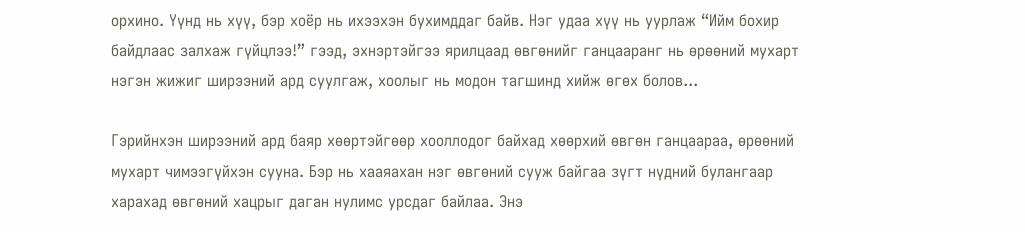орхино. Үүнд нь хүү, бэр хоёр нь ихээхэн бухимддаг байв. Нэг удаа хүү нь уурлаж “Ийм бохир байдлаас залхаж гүйцлээ!” гээд, эхнэртэйгээ ярилцаад өвгөнийг ганцааранг нь өрөөний мухарт нэгэн жижиг ширээний ард суулгаж, хоолыг нь модон тагшинд хийж өгөх болов...

Гэрийнхэн ширээний ард баяр хөөртэйгөөр хооллодог байхад хөөрхий өвгөн ганцаараа, өрөөний мухарт чимээгүйхэн сууна. Бэр нь хааяахан нэг өвгөний сууж байгаа зүгт нүдний булангаар харахад өвгөний хацрыг даган нулимс урсдаг байлаа. Энэ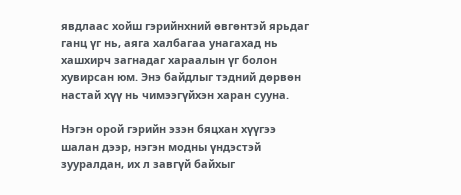явдлаас хойш гэрийнхний өвгөнтэй ярьдаг ганц үг нь, аяга халбагаа унагахад нь хашхирч загнадаг хараалын үг болон хувирсан юм. Энэ байдлыг тэдний дөрвөн настай хүү нь чимээгүйхэн харан сууна.

Нэгэн орой гэрийн эзэн бяцхан хүүгээ шалан дээр, нэгэн модны үндэстэй зууралдан, их л завгүй байхыг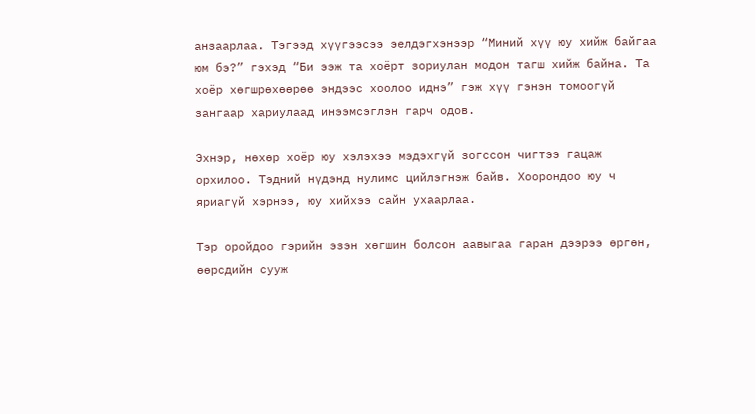анзаарлаа. Тэгээд хүүгээсээ эелдэгхэнээр “Миний хүү юу хийж байгаа юм бэ?” гэхэд “Би ээж та хоёрт зориулан модон тагш хийж байна. Та хоёр хөгшрөхөөрөө эндээс хоолоо иднэ” гэж хүү гэнэн томоогүй зангаар хариулаад инээмсэглэн гарч одов.

Эхнэр, нөхөр хоёр юу хэлэхээ мэдэхгүй зогссон чигтээ гацаж орхилоо. Тэдний нүдэнд нулимс цийлэгнэж байв. Хоорондоо юу ч яриагүй хэрнээ, юу хийхээ сайн ухаарлаа.

Тэр оройдоо гэрийн эзэн хөгшин болсон аавыгаа гаран дээрээ өргөн, өөрсдийн сууж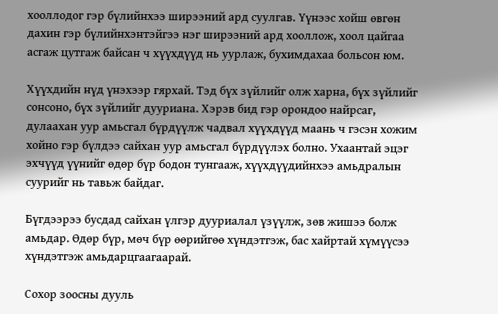хооллодог гэр бүлийнхээ ширээний ард суулгав. Үүнээс хойш өвгөн дахин гэр бүлийнхэнтэйгээ нэг ширээний ард хооллож, хоол цайгаа асгаж цутгаж байсан ч хүүхдүүд нь уурлаж, бухимдахаа больсон юм.

Хүүхдийн нүд үнэхээр гярхай. Тэд бүх зүйлийг олж харна, бүх зүйлийг сонсоно, бүх зүйлийг дууриана. Хэрэв бид гэр орондоо найрсаг, дулаахан уур амьсгал бүрдүүлж чадвал хүүхдүүд маань ч гэсэн хожим хойно гэр бүлдээ сайхан уур амьсгал бүрдүүлэх болно. Ухаантай эцэг эхчүүд үүнийг өдөр бүр бодон тунгааж, хүүхдүүдийнхээ амьдралын суурийг нь тавьж байдаг.

Бүгдээрээ бусдад сайхан үлгэр дууриалал үзүүлж, зөв жишээ болж амьдар. Өдөр бүр, мөч бүр өөрийгөө хүндэтгэж, бас хайртай хүмүүсээ хүндэтгэж амьдарцгаагаарай.

Сохор зоосны дууль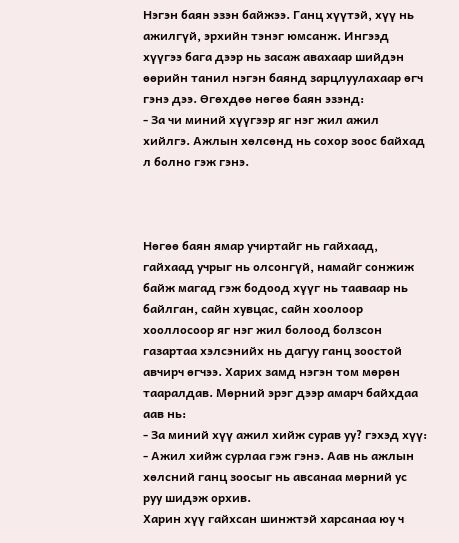Нэгэн баян эзэн байжээ. Ганц хүүтэй, хүү нь ажилгүй, эрхийн тэнэг юмсанж. Ингээд хүүгээ бага дээр нь засаж авахаар шийдэн өөрийн танил нэгэн баянд зарцлуулахаар өгч гэнэ дээ. Өгөхдөө нөгөө баян эзэнд:
- За чи миний хүүгээр яг нэг жил ажил хийлгэ. Ажлын хөлсөнд нь сохор зоос байхад л болно гэж гэнэ.



Нөгөө баян ямар учиртайг нь гайхаад, гайхаад учрыг нь олсонгүй, намайг сонжиж байж магад гэж бодоод хүүг нь тааваар нь байлган, сайн хувцас, сайн хоолоор хооллосоор яг нэг жил болоод болзсон газартаа хэлсэнийх нь дагуу ганц зоостой авчирч өгчээ. Харих замд нэгэн том мөрөн тааралдав. Мөрний эрэг дээр амарч байхдаа аав нь:
- За миний хүү ажил хийж сурав уу? гэхэд хүү:
- Ажил хийж сурлаа гэж гэнэ. Аав нь ажлын хөлсний ганц зоосыг нь авсанаа мөрний ус руу шидэж орхив.
Харин хүү гайхсан шинжтэй харсанаа юу ч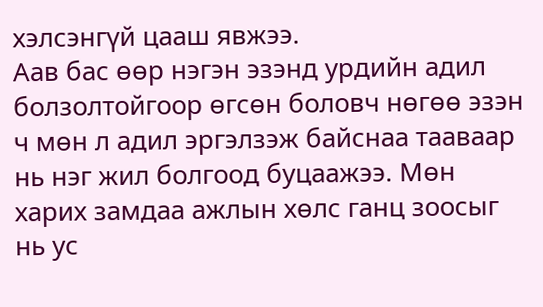хэлсэнгүй цааш явжээ.
Аав бас өөр нэгэн эзэнд урдийн адил болзолтойгоор өгсөн боловч нөгөө эзэн ч мөн л адил эргэлзэж байснаа тааваар нь нэг жил болгоод буцаажээ. Мөн харих замдаа ажлын хөлс ганц зоосыг нь ус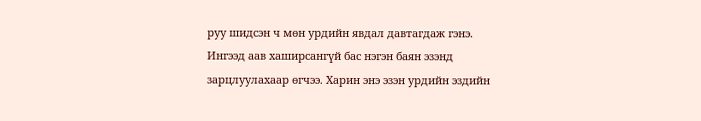руу шидсэн ч мөн урдийн явдал давтагдаж гэнэ.
Ингээд аав хаширсангүй бас нэгэн баян эзэнд зарцлуулахаар өгчээ. Харин энэ эзэн урдийн эздийн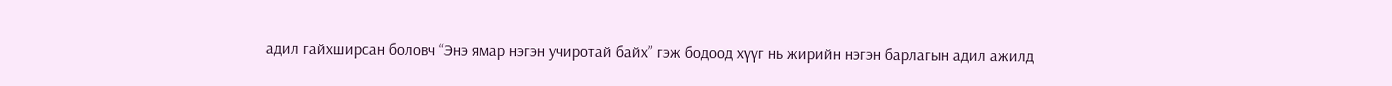адил гайхширсан боловч “Энэ ямар нэгэн учиротай байх” гэж бодоод хүүг нь жирийн нэгэн барлагын адил ажилд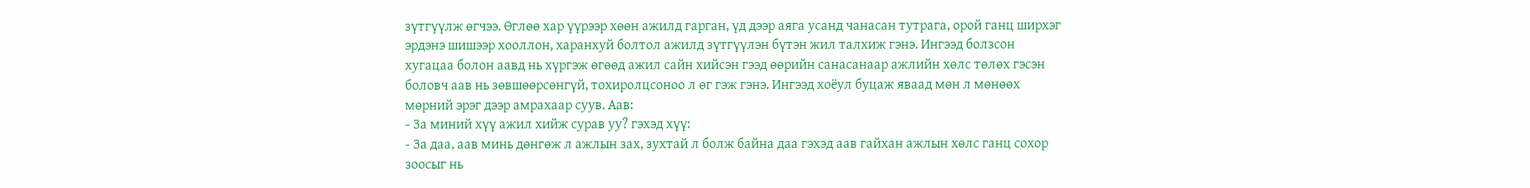зүтгүүлж өгчээ. Өглөө хар үүрээр хөөн ажилд гарган, үд дээр аяга усанд чанасан тутрага, орой ганц ширхэг эрдэнэ шишээр хооллон, харанхуй болтол ажилд зүтгүүлэн бүтэн жил талхиж гэнэ. Ингээд болзсон хугацаа болон аавд нь хүргэж өгөөд ажил сайн хийсэн гээд өөрийн санасанаар ажлийн хөлс төлөх гэсэн боловч аав нь зөвшөөрсөнгүй, тохиролцсоноо л өг гэж гэнэ. Ингээд хоёул буцаж яваад мөн л мөнөөх мөрний эрэг дээр амрахаар суув. Аав:
- За миний хүү ажил хийж сурав уу? гэхэд хүү:
- За даа, аав минь дөнгөж л ажлын зах, зухтай л болж байна даа гэхэд аав гайхан ажлын хөлс ганц сохор зоосыг нь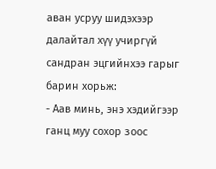аван усруу шидэхээр далайтал хүү учиргүй сандран эцгийнхээ гарыг барин хорьж:
- Аав минь, энэ хэдийгээр ганц муу сохор зоос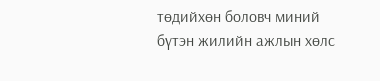төдийхөн боловч миний бүтэн жилийн ажлын хөлс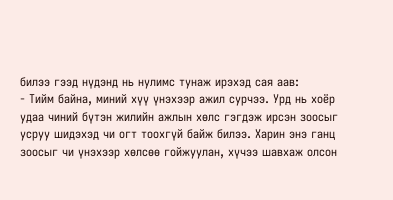билээ гээд нүдэнд нь нулимс тунаж ирэхэд сая аав:
- Тийм байна, миний хүү үнэхээр ажил сурчээ. Урд нь хоёр удаа чиний бүтэн жилийн ажлын хөлс гэгдэж ирсэн зоосыг усруу шидэхэд чи огт тоохгүй байж билээ. Харин энэ ганц зоосыг чи үнэхээр хөлсөө гойжуулан, хүчээ шавхаж олсон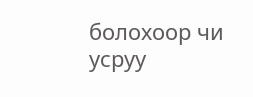болохоор чи усруу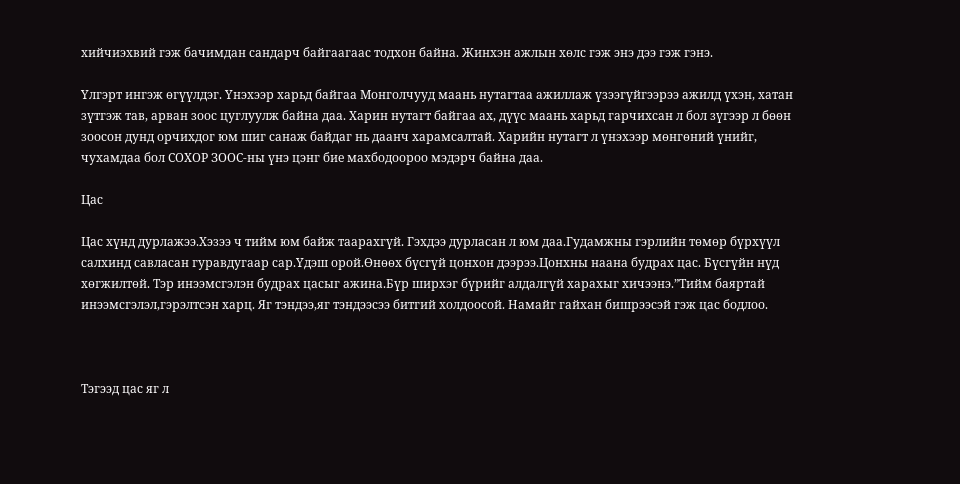хийчиэхвий гэж бачимдан сандарч байгаагаас тодхон байна. Жинхэн ажлын хөлс гэж энэ дээ гэж гэнэ.

Үлгэрт ингэж өгүүлдэг. Үнэхээр харьд байгаа Монголчууд маань нутагтаа ажиллаж үзээгүйгээрээ ажилд үхэн, хатан зүтгэж тав, арван зоос цуглуулж байна даа. Харин нутагт байгаа ах, дүүс маань харьд гарчихсан л бол зүгээр л бөөн зоосон дунд орчихдог юм шиг санаж байдаг нь даанч харамсалтай. Харийн нутагт л үнэхээр мөнгөний үнийг, чухамдаа бол СОХОР ЗООС-ны үнэ цэнг бие махбодоороо мэдэрч байна даа.

Цас

Цас хүнд дурлажээ.Хэзээ ч тийм юм байж таарахгүй. Гэхдээ дурласан л юм даа.Гудамжны гэрлийн төмөр бүрхүүл салхинд савласан гуравдугаар сар.Yдэш орой.Өнөөх бүсгүй цонхон дээрээ.Цонхны наана будрах цас. Бүсгүйн нүд хөгжилтөй. Тэр инээмсгэлэн будрах цасыг ажина.Бүр ширхэг бүрийг алдалгүй харахыг хичээнэ.”Тийм баяртай инээмсгэлэл,гэрэлтсэн харц. Яг тэндээ,яг тэндээсээ битгий холдоосой. Намайг гайхан бишрээсэй гэж цас бодлоо.



Тэгээд цас яг л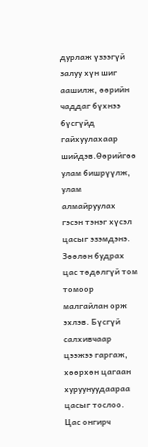дурлаж үзээгүй залуу хүн шиг аашилж, өөрийн чаддаг бүхнээ бүсгүйд гайхуулахаар шийдэв.Өөрийгөө улам бишрүүлж, улам алмайруулах гэсэн тэнэг хүсэл цасыг эзэмдэнэ. Зөөлөн будрах цас төдөлгүй том томоор малгайлан орж эхлэв. Бүсгүй салхивчаар цээжээ гаргаж, хөөрхөн цагаан хуруунуудаараа цасыг тослоо. Цас онгирч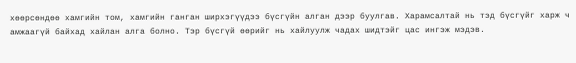хөөрсөндөө хамгийн том, хамгийн ганган ширхэгүүдээ бүсгүйн алган дээр буулгав. Харамсалтай нь тэд бүсгүйг харж ч амжаагүй байхад хайлан алга болно. Тэр бүсгүй өөрийг нь хайлуулж чадах шидтэйг цас ингэж мэдэв.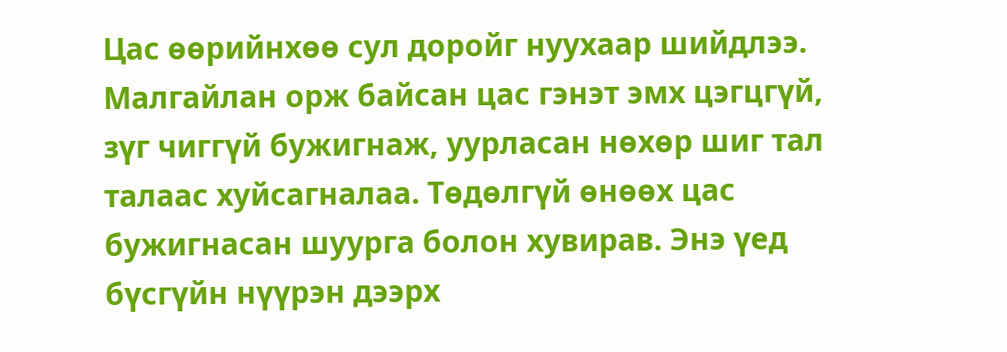Цас өөрийнхөө сул доройг нуухаар шийдлээ. Малгайлан орж байсан цас гэнэт эмх цэгцгүй, зүг чиггүй бужигнаж, уурласан нөхөр шиг тал талаас хуйсагналаа. Төдөлгүй өнөөх цас бужигнасан шуурга болон хувирав. Энэ үед бүсгүйн нүүрэн дээрх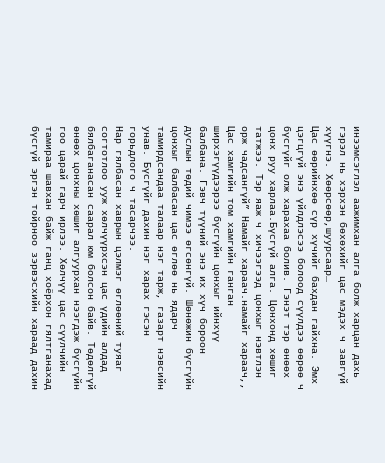инээмсэглэл аажимхан алга болж харцан дахь гэрэл нь хэрхэн бөхөхийг цас мэдэх ч завгүй хүүгнэ. Хөөрсөөр,шуурсаар…
Цас өөрийнхөө сүр хүчийг бахдан гайхна. Эмх цэгцгүй энэ үйлдлэсээ болоод сүүлдээ өөрөө ч бүсгүйг олж харахаа болив. Гэнэт тэр өнөөх цонх руу харлаа.Бүсгүй алга. Цонхонд хөшиг татжээ. Тэр яаж ч хичээгээд цонхыг нэвтлэн орж чадсангүй” Намайг хараач.намайг хараач,, Цас хамгийн том хамгийн ганган ширхэгүүдээрээ бүсгүйн цонхыг ийнхүү балбана. Гэвч түүний энэ их хүч бороон дуслын төдий чимээ өгсөнгүй. Шөнөжин бүсгүйн цонхыг балбасан цас өглөө нь ядарч тамирдсандаа талаар нэг тарж, газарт нэвсийн унав. Бүсгүйг дахин нэг харах гэсэн горьдлого ч тасарчээ.
Нар гялбасан хаврын цэлмэг өглөөний туяаг согтотлоо ууж хөлчүүрхсэн цас үдийн алдад бялбаганасан саарал юм болсон байв. Төдөлгүй өнөөх цонхны хөшиг алгуурхан нээгдэж бүсгүйн гоо царай гарч ирлээ. Хөлчүү цас сүүлчийн тамираа шавхан байж ганц хоёрхон гялтганахад бүсгүй эргэн тойрноо зэрвэсхийн хараад дахин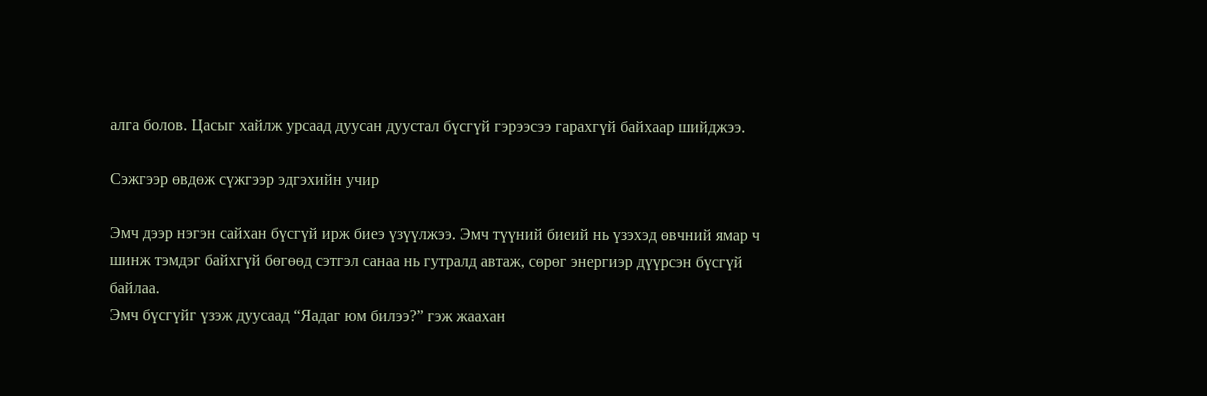алга болов. Цасыг хайлж урсаад дуусан дуустал бүсгүй гэрээсээ гарахгүй байхаар шийджээ.

Сэжгээр өвдөж сүжгээр эдгэхийн учир

Эмч дээр нэгэн сайхан бүсгүй ирж биеэ үзүүлжээ. Эмч түүний биеий нь үзэхэд өвчний ямар ч шинж тэмдэг байхгүй бөгөөд сэтгэл санаа нь гутралд автаж, сөрөг энергиэр дүүрсэн бүсгүй байлаа.
Эмч бүсгүйг үзэж дуусаад “Яадаг юм билээ?” гэж жаахан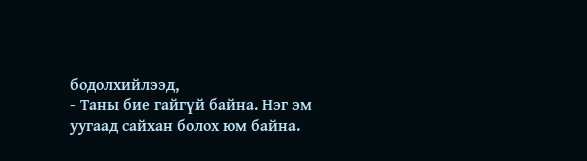бодолхийлээд,
- Таны бие гайгүй байна. Нэг эм уугаад сайхан болох юм байна.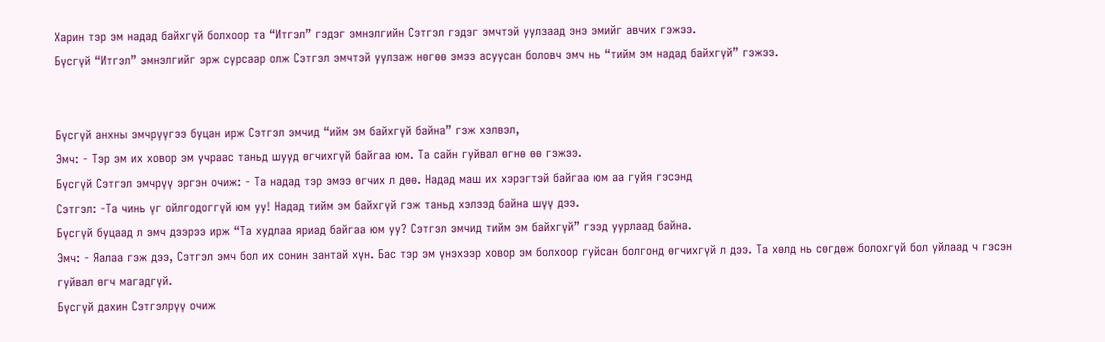Харин тэр эм надад байхгүй болхоор та “Итгэл” гэдэг эмнэлгийн Сэтгэл гэдэг эмчтэй уулзаад энэ эмийг авчих гэжээ.
Бүсгүй “Итгэл” эмнэлгийг эрж сурсаар олж Сэтгэл эмчтэй уулзаж нөгөө эмээ асуусан боловч эмч нь “тийм эм надад байхгүй” гэжээ.


Бүсгүй анхны эмчрүүгээ буцан ирж Сэтгэл эмчид “ийм эм байхгүй байна” гэж хэлвэл,
Эмч: - Тэр эм их ховор эм учраас таньд шууд өгчихгүй байгаа юм. Та сайн гуйвал өгнө өө гэжээ.
Бүсгүй Сэтгэл эмчрүү эргэн очиж: - Та надад тэр эмээ өгчих л дөө. Надад маш их хэрэгтэй байгаа юм аа гуйя гэсэнд
Сэтгэл: -Та чинь үг ойлгодоггүй юм уу! Надад тийм эм байхгүй гэж таньд хэлээд байна шүү дээ.
Бүсгүй буцаад л эмч дээрээ ирж “Та худлаа яриад байгаа юм уу? Сэтгэл эмчид тийм эм байхгүй” гээд уурлаад байна.
Эмч: - Яалаа гэж дээ, Сэтгэл эмч бол их сонин зантай хүн. Бас тэр эм үнэхээр ховор эм болхоор гуйсан болгонд өгчихгүй л дээ. Та хөлд нь сөгдөж болохгүй бол уйлаад ч гэсэн гуйвал өгч магадгүй.
Бүсгүй дахин Сэтгэлрүү очиж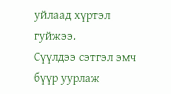уйлаад хүртэл гуйжээ.
Сүүлдээ сэтгэл эмч бүүр уурлаж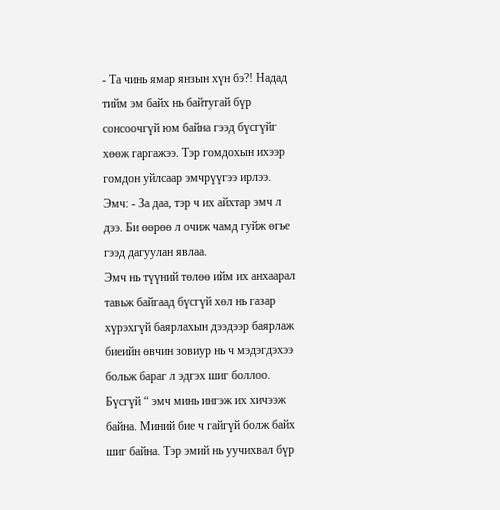- Та чинь ямар янзын хүн бэ?! Надад тийм эм байх нь байтугай бүр сонсоочгүй юм байна гээд бүсгүйг хөөж гаргажээ. Тэр гомдохын ихээр гомдон уйлсаар эмчрүүгээ ирлээ.
Эмч: - За даа, тэр ч их айхтар эмч л дээ. Би өөрөө л очиж чамд гуйж өгье гээд дагуулан явлаа.
Эмч нь түүний төлөө ийм их анхаарал тавьж байгаад бүсгүй хөл нь газар хүрэхгүй баярлахын дээдээр баярлаж биеийн өвчин зовиур нь ч мэдэгдэхээ больж бараг л эдгэх шиг боллоо. Бүсгүй “ эмч минь ингэж их хичээж байна. Миний бие ч гайгүй болж байх шиг байна. Тэр эмий нь уучихвал бүр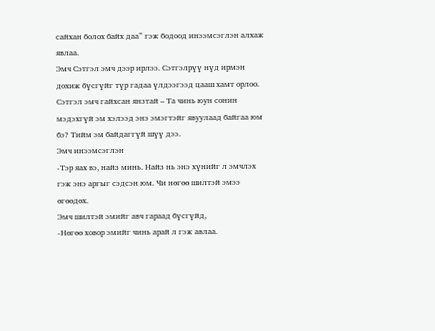сайхан болох байх даа” гэж бодоод инээмсэглэн алхаж явлаа.
Эмч Сэтгэл эмч дээр ирлээ. Сэтгэлрүү нүд ирмэн дохиж бүсгүйг түр гадаа үлдээгээд цааш хамт орлоо. Сэтгэл эмч гайхсан янзтай – Та чинь юун сонин мэдэхгүй эм хэлээд энэ эмэгтэйг явуулаад байгаа юм бэ? Тийм эм байдаггүй шүү дээ.
Эмч инээмсэглэн
-Тэр яах вэ, найз минь. Найз нь энэ хүнийг л эмчлэх гэж энэ аргыг сэдсэн юм. Чи нөгөө шилтэй эмээ өгөөдөх.
Эмч шилтэй эмийг авч гараад бүсгүйд,
-Нөгөө ховор эмийг чинь арай л гэж авлаа.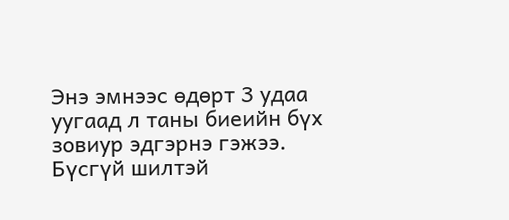Энэ эмнээс өдөрт 3 удаа уугаад л таны биеийн бүх зовиур эдгэрнэ гэжээ.
Бүсгүй шилтэй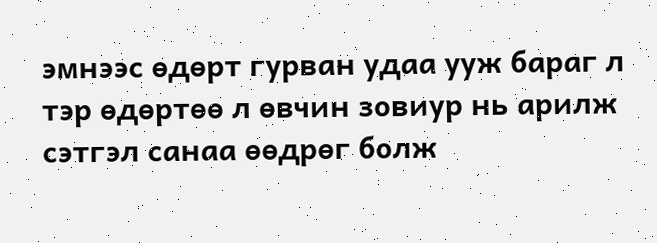эмнээс өдөрт гурван удаа ууж бараг л тэр өдөртөө л өвчин зовиур нь арилж сэтгэл санаа өөдрөг болж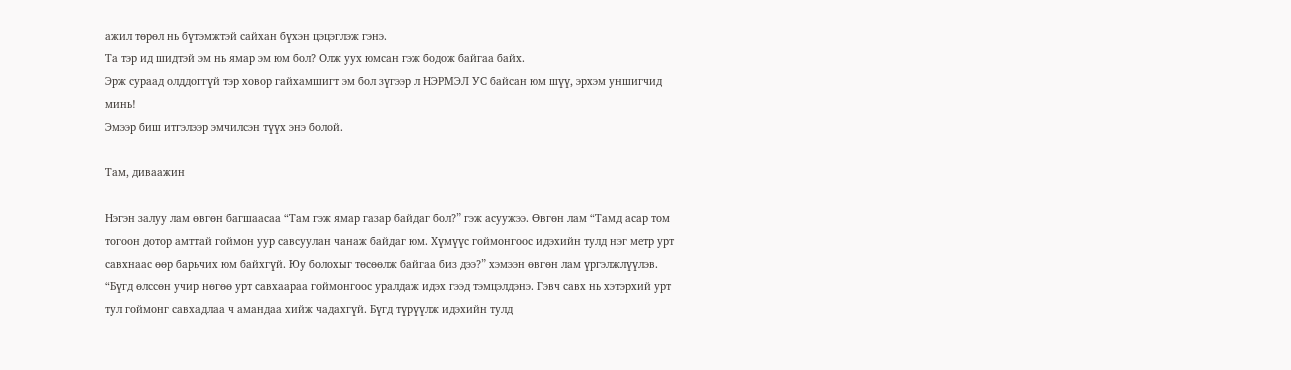ажил төрөл нь бүтэмжтэй сайхан бүхэн цэцэглэж гэнэ.
Та тэр ид шидтэй эм нь ямар эм юм бол? Олж уух юмсан гэж бодож байгаа байх.
Эрж сураад олддоггүй тэр ховор гайхамшигт эм бол зүгээр л НЭРМЭЛ УС байсан юм шүү, эрхэм уншигчид минь!
Эмээр биш итгэлээр эмчилсэн түүх энэ болой.

Там, диваажин

Нэгэн залуу лам өвгөн багшаасаа “Там гэж ямар газар байдаг бол?” гэж асуужээ. Өвгөн лам “Тамд асар том тогоон дотор амттай гоймон уур савсуулан чанаж байдаг юм. Хүмүүс гоймонгоос идэхийн тулд нэг метр урт савхнаас өөр барьчих юм байхгүй. Юу болохыг төсөөлж байгаа биз дээ?” хэмээн өвгөн лам үргэлжлүүлэв. “Бүгд өлссөн учир нөгөө урт савхаараа гоймонгоос уралдаж идэх гээд тэмцэлдэнэ. Гэвч савх нь хэтэрхий урт тул гоймонг савхадлаа ч амандаа хийж чадахгүй. Бүгд түрүүлж идэхийн тулд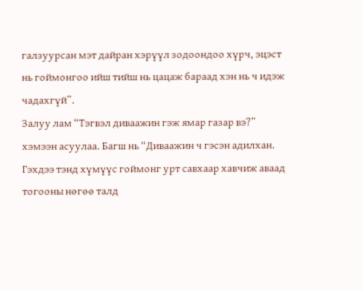галзуурсан мэт дайран хэрүүл зодоондоо хүрч, эцэст нь гоймонгоо ийш тийш нь цацаж бараад хэн нь ч идэж чадахгүй”.
Залуу лам “Тэгвэл диваажин гэж ямар газар вэ?” хэмээн асуулаа. Багш нь “Диваажин ч гэсэн адилхан. Гэхдээ тэнд хүмүүс гоймонг урт савхаар хавчиж аваад тогооны нөгөө талд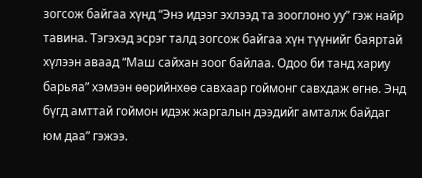зогсож байгаа хүнд “Энэ идээг эхлээд та зооглоно уу” гэж найр тавина. Тэгэхэд эсрэг талд зогсож байгаа хүн түүнийг баяртай хүлээн аваад “Маш сайхан зоог байлаа. Одоо би танд хариу барьяа” хэмээн өөрийнхөө савхаар гоймонг савхдаж өгнө. Энд бүгд амттай гоймон идэж жаргалын дээдийг амталж байдаг юм даа” гэжээ.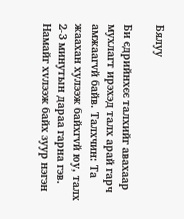Бялуу

Би єдрийнхєє талхийг авахаар мухлагт ирэхэд талх арай гарч амжаагvй байв. Талхчин: Та жаахан хулээж байхгvй юу, талх 2-3 минутын дараа гарна гэв. Намайг хvлээж байх зуур нэгэн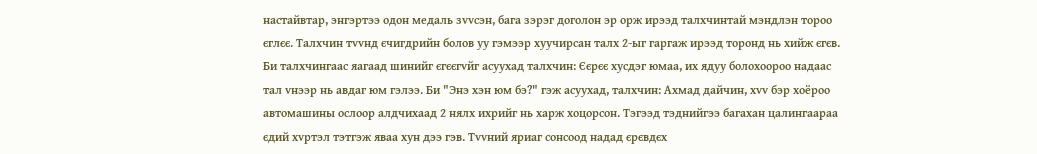настайвтар, энгэртээ одон мeдаль зvvсэн, бага зэрэг доголон эр орж ирээд талхчинтай мэндлэн тороо єглєє. Талхчин тvvнд єчигдрийн болов уу гэмээр хуучирсан талх 2-ыг гаргаж ирээд торонд нь хийж єгєв. Би талхчингаас яагаад шинийг єгєєгvйг асуухад талхчин: Єєрєє хусдэг юмаа, их ядуу болохоороо надаас тал vнээр нь авдаг юм гэлээ. Би "Энэ хэн юм бэ?" гэж асуухад, талхчин: Ахмад дайчин, хvv бэр хоёроо автомашины ослоор алдчихаад 2 нялх ихрийг нь харж хоцорсон. Тэгээд тэднийгээ багахан цалингаараа єдий хvртэл тэтгэж яваа хун дээ гэв. Тvvний яриаг сонсоод надад єрєвдєх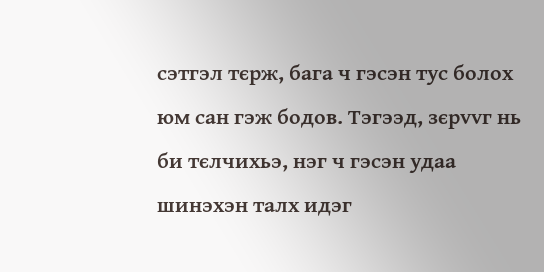сэтгэл тєрж, бага ч гэсэн тус болох юм сан гэж бодов. Тэгээд, зєрvvг нь би тєлчихьэ, нэг ч гэсэн удаа шинэхэн талх идэг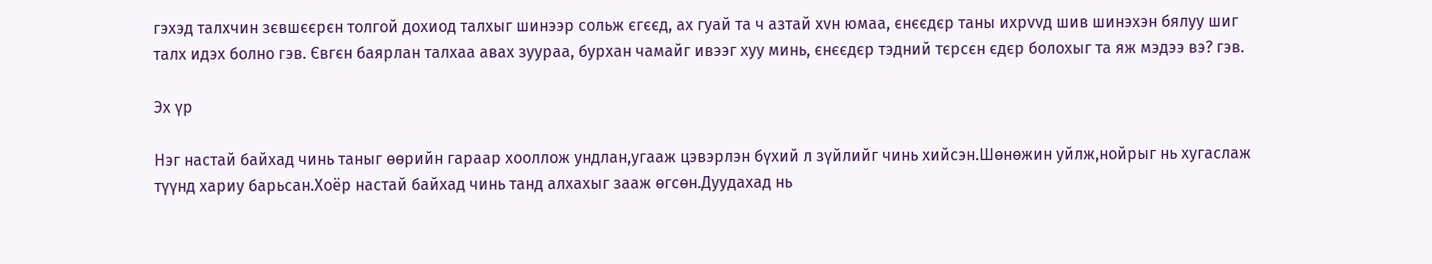гэхэд талхчин зєвшєєрєн толгой дохиод талхыг шинээр сольж єгєєд, ах гуай та ч азтай хvн юмаа, єнєєдєр таны ихрvvд шив шинэхэн бялуу шиг талх идэх болно гэв. Євгєн баярлан талхаа авах зуураа, бурхан чамайг ивээг хуу минь, єнєєдєр тэдний тєрсєн єдєр болохыг та яж мэдээ вэ? гэв.

Эх үр

Нэг настай байхад чинь таныг өөрийн гараар хооллож ундлан,угааж цэвэрлэн бүхий л зүйлийг чинь хийсэн.Шөнөжин уйлж,нойрыг нь хугаслаж түүнд хариу барьсан.Хоёр настай байхад чинь танд алхахыг зааж өгсөн.Дуудахад нь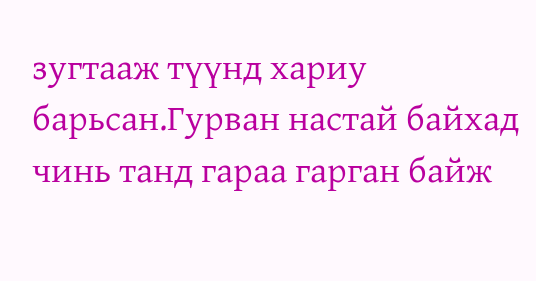зугтааж түүнд хариу барьсан.Гурван настай байхад чинь танд гараа гарган байж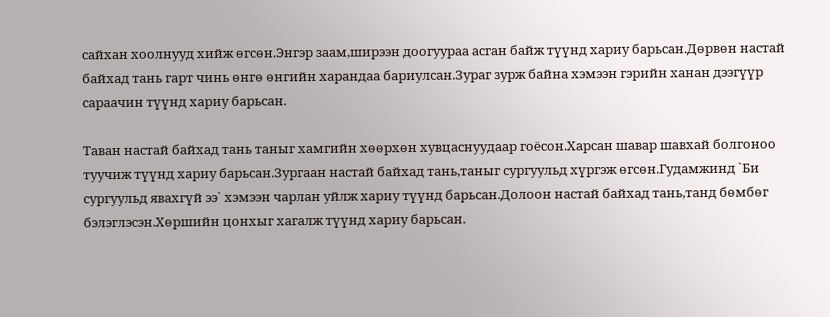сайхан хоолнууд хийж өгсөн.Энгэр заам,ширээн доогуураа асган байж түүнд хариу барьсан.Дөрвөн настай байхад тань гарт чинь өнгө өнгийн харандаа бариулсан.Зураг зурж байна хэмээн гэрийн ханан дээгүүр сараачин түүнд хариу барьсан.

Таван настай байхад тань таныг хамгийн хөөрхөн хувцаснуудаар гоёсон.Харсан шавар шавхай болгоноо туучиж түүнд хариу барьсан.Зургаан настай байхад тань,таныг сургуульд хүргэж өгсөн.Гудамжинд `Би сургуульд явахгүй ээ` хэмээн чарлан уйлж хариу түүнд барьсан.Долоон настай байхад тань,танд бөмбөг бэлэглэсэн.Хөршийн цонхыг хагалж түүнд хариу барьсан.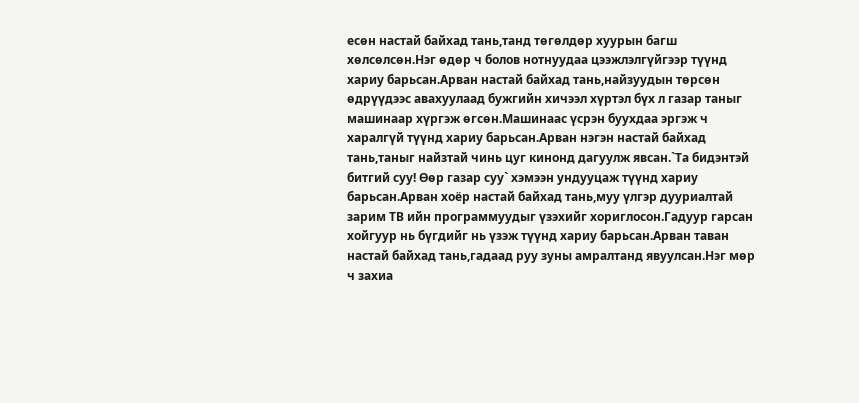есөн настай байхад тань,танд төгөлдөр хуурын багш хөлсөлсөн.Нэг өдөр ч болов нотнуудаа цээжлэлгүйгээр түүнд хариу барьсан.Арван настай байхад тань,найзуудын төрсөн өдрүүдээс авахуулаад бужгийн хичээл хүртэл бүх л газар таныг машинаар хүргэж өгсөн.Машинаас үсрэн буухдаа эргэж ч харалгүй түүнд хариу барьсан.Арван нэгэн настай байхад тань,таныг найзтай чинь цуг кинонд дагуулж явсан.`Та бидэнтэй битгий суу! Өөр газар суу` хэмээн ундууцаж түүнд хариу барьсан.Арван хоёр настай байхад тань,муу үлгэр дууриалтай зарим ТВ ийн программуудыг үзэхийг хориглосон.Гадуур гарсан хойгуур нь бүгдийг нь үзэж түүнд хариу барьсан.Арван таван настай байхад тань,гадаад руу зуны амралтанд явуулсан.Нэг мөр ч захиа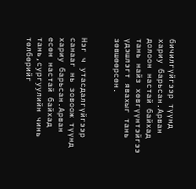бичилгүйгээр түүнд хариу барьсан.Арван долоон настай байхад тань найз хөвгүүнтэйгээ үдэшлэгт явахыг тань зөвшөөрсөн.


Нэг ч утасдалгүйгээр санааг нь зовоож түүнд хариу барьсан.Арван есөн настай байхад тань,сургуулийн чинь төлбөрийг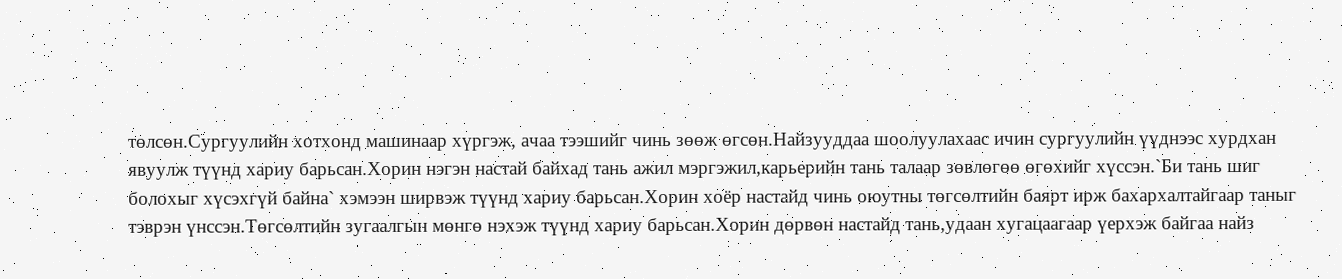төлсөн.Сургуулийн хотхонд машинаар хүргэж, ачаа тээшийг чинь зөөж өгсөн.Найзууддаа шоолуулахаас ичин сургуулийн үүднээс хурдхан явуулж түүнд хариу барьсан.Хорин нэгэн настай байхад тань ажил мэргэжил,карьерийн тань талаар зөвлөгөө өгөхийг хүссэн.`Би тань шиг болохыг хүсэхгүй байна` хэмээн ширвэж түүнд хариу барьсан.Хорин хоёр настайд чинь оюутны төгсөлтийн баярт ирж бахархалтайгаар таныг тэврэн үнссэн.Төгсөлтийн зугаалгын мөнгө нэхэж түүнд хариу барьсан.Хорин дөрвөн настайд тань,удаан хугацаагаар үерхэж байгаа найз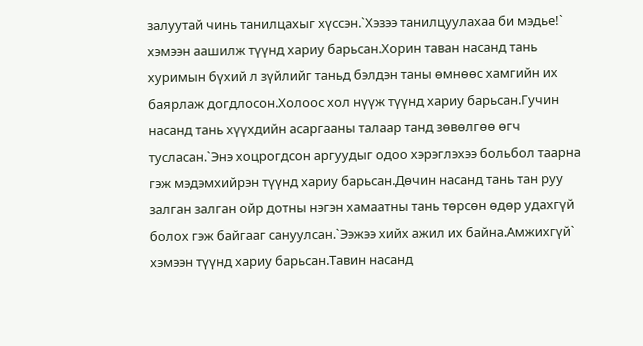залуутай чинь танилцахыг хүссэн.`Хэзээ танилцуулахаа би мэдье!` хэмээн аашилж түүнд хариу барьсан.Хорин таван насанд тань хуримын бүхий л зүйлийг таньд бэлдэн таны өмнөөс хамгийн их баярлаж догдлосон.Холоос хол нүүж түүнд хариу барьсан.Гучин насанд тань хүүхдийн асаргааны талаар танд зөвөлгөө өгч тусласан.`Энэ хоцрогдсон аргуудыг одоо хэрэглэхээ больбол таарна гэж мэдэмхийрэн түүнд хариу барьсан.Дөчин насанд тань тан руу залган залган ойр дотны нэгэн хамаатны тань төрсөн өдөр удахгүй болох гэж байгааг сануулсан.`Ээжээ хийх ажил их байна.Амжихгүй` хэмээн түүнд хариу барьсан.Тавин насанд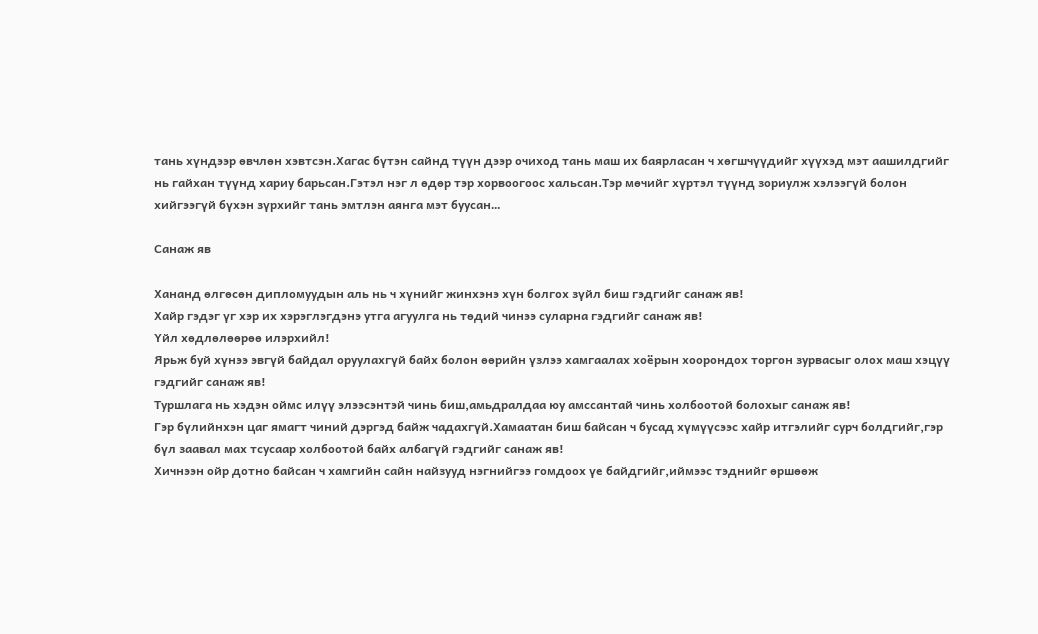тань хүндээр өвчлөн хэвтсэн.Хагас бүтэн сайнд түүн дээр очиход тань маш их баярласан ч хөгшчүүдийг хүүхэд мэт аашилдгийг нь гайхан түүнд хариу барьсан.Гэтэл нэг л өдөр тэр хорвоогоос хальсан.Тэр мөчийг хүртэл түүнд зориулж хэлээгүй болон хийгээгүй бүхэн зүрхийг тань эмтлэн аянга мэт буусан…

Санаж яв

Хананд өлгөсөн дипломуудын аль нь ч хүнийг жинхэнэ хүн болгох зүйл биш гэдгийг санаж яв!
Хайр гэдэг үг хэр их хэрэглэгдэнэ утга агуулга нь төдий чинээ суларна гэдгийг санаж яв!
Үйл хөдлөлөөрөө илэрхийл!
Ярьж буй хүнээ эвгүй байдал оруулахгүй байх болон өөрийн үзлээ хамгаалах хоёрын хоорондох торгон зурвасыг олох маш хэцүү гэдгийг санаж яв!
Туршлага нь хэдэн оймс илүү элээсэнтэй чинь биш,амьдралдаа юу амссантай чинь холбоотой болохыг санаж яв!
Гэр бүлийнхэн цаг ямагт чиний дэргэд байж чадахгүй.Хамаатан биш байсан ч бусад хүмүүсээс хайр итгэлийг сурч болдгийг,гэр бүл заавал мах тсусаар холбоотой байх албагүй гэдгийг санаж яв!
Хичнээн ойр дотно байсан ч хамгийн сайн найзууд нэгнийгээ гомдоох үе байдгийг,иймээс тэднийг өршөөж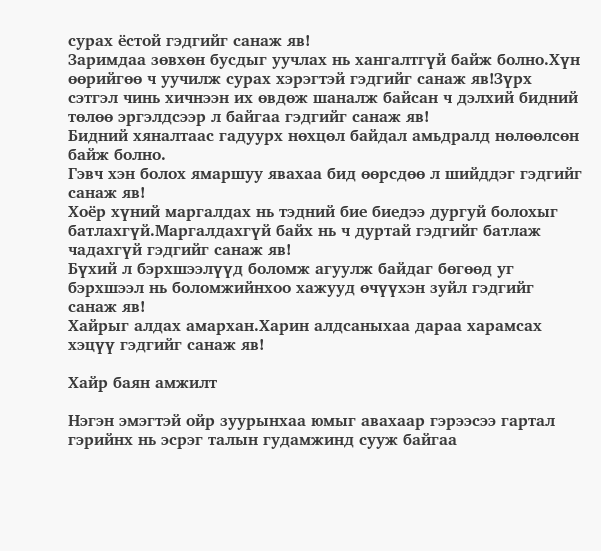сурах ёстой гэдгийг санаж яв!
Заримдаа зөвхөн бусдыг уучлах нь хангалтгүй байж болно.Хүн өөрийгөө ч уучилж сурах хэрэгтэй гэдгийг санаж яв!Зүрх сэтгэл чинь хичнээн их өвдөж шаналж байсан ч дэлхий бидний төлөө эргэлдсээр л байгаа гэдгийг санаж яв!
Бидний хяналтаас гадуурх нөхцөл байдал амьдралд нөлөөлсөн байж болно.
Гэвч хэн болох ямаршуу явахаа бид өөрсдөө л шийддэг гэдгийг санаж яв!
Хоёр хүний маргалдах нь тэдний бие биедээ дургуй болохыг батлахгүй.Маргалдахгүй байх нь ч дуртай гэдгийг батлаж чадахгүй гэдгийг санаж яв!
Бүхий л бэрхшээлүүд боломж агуулж байдаг бөгөөд уг бэрхшээл нь боломжийнхоо хажууд өчүүхэн зуйл гэдгийг санаж яв!
Хайрыг алдах амархан.Харин алдсаныхаа дараа харамсах хэцүү гэдгийг санаж яв!

Хайр баян амжилт

Нэгэн эмэгтэй ойр зуурынхаа юмыг авахаар гэрээсээ гартал гэрийнх нь эсрэг талын гудамжинд сууж байгаа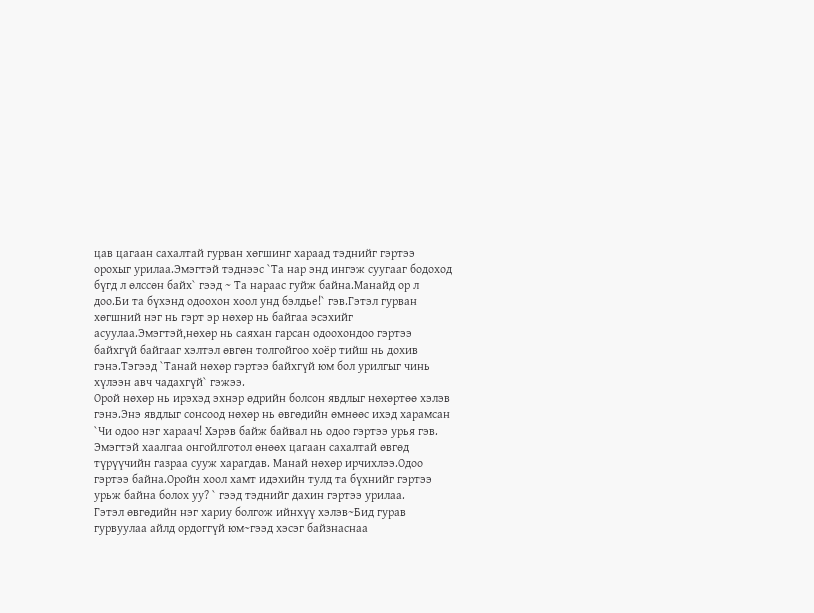цав цагаан сахалтай гурван хөгшинг хараад тэднийг гэртээ орохыг урилаа.Эмэгтэй тэднээс `Та нар энд ингэж суугааг бодоход бүгд л өлссөн байх` гээд ~ Та нараас гуйж байна.Манайд ор л доо.Би та бүхэнд одоохон хоол унд бэлдье!` гэв.Гэтэл гурван хөгшний нэг нь гэрт эр нөхөр нь байгаа эсэхийг асуулаа.Эмэгтэй,нөхөр нь саяхан гарсан одоохондоо гэртээ байхгүй байгааг хэлтэл өвгөн толгойгоо хоёр тийш нь дохив гэнэ.Тэгээд `Танай нөхөр гэртээ байхгүй юм бол урилгыг чинь хүлээн авч чадахгүй` гэжээ.
Орой нөхөр нь ирэхэд эхнэр өдрийн болсон явдлыг нөхөртөө хэлэв гэнэ.Энэ явдлыг сонсоод нөхөр нь өвгөдийн өмнөөс ихэд харамсан `Чи одоо нэг хараач! Хэрэв байж байвал нь одоо гэртээ урья гэв. Эмэгтэй хаалгаа онгойлготол өнөөх цагаан сахалтай өвгөд түрүүчийн газраа сууж харагдав. Манай нөхөр ирчихлээ.Одоо гэртээ байна.Оройн хоол хамт идэхийн тулд та бүхнийг гэртээ урьж байна болох уу? ` гээд тэднийг дахин гэртээ урилаа.
Гэтэл өвгөдийн нэг хариу болгож ийнхүү хэлэв~Бид гурав гурвуулаа айлд ордоггүй юм~гээд хэсэг байзнаснаа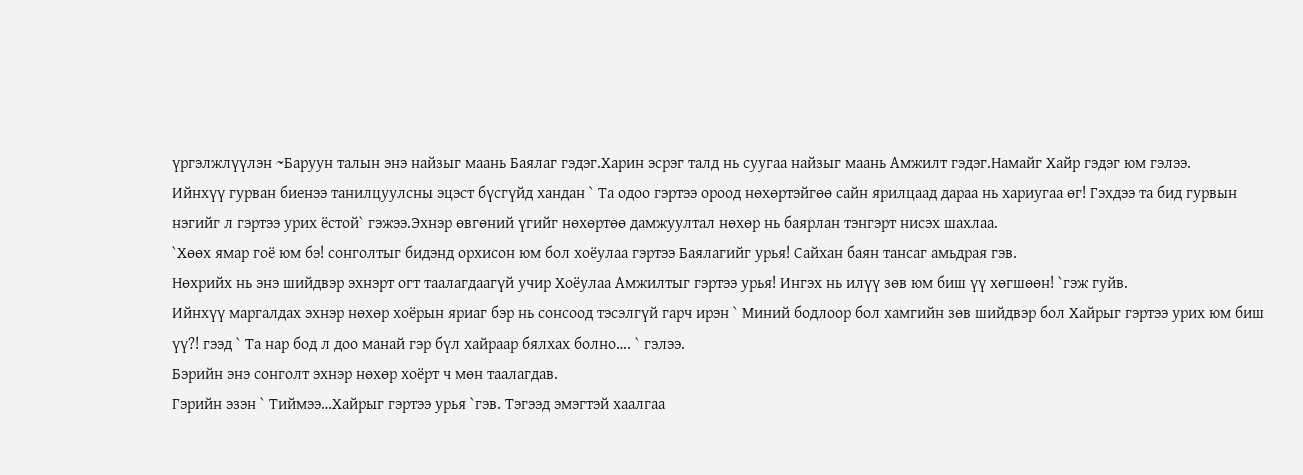үргэлжлүүлэн ~Баруун талын энэ найзыг маань Баялаг гэдэг.Харин эсрэг талд нь суугаа найзыг маань Амжилт гэдэг.Намайг Хайр гэдэг юм гэлээ.
Ийнхүү гурван биенээ танилцуулсны эцэст бүсгүйд хандан ` Та одоо гэртээ ороод нөхөртэйгөө сайн ярилцаад дараа нь хариугаа өг! Гэхдээ та бид гурвын нэгийг л гэртээ урих ёстой` гэжээ.Эхнэр өвгөний үгийг нөхөртөө дамжуултал нөхөр нь баярлан тэнгэрт нисэх шахлаа.
`Хөөх ямар гоё юм бэ! сонголтыг бидэнд орхисон юм бол хоёулаа гэртээ Баялагийг урья! Сайхан баян тансаг амьдрая гэв.
Нөхрийх нь энэ шийдвэр эхнэрт огт таалагдаагүй учир Хоёулаа Амжилтыг гэртээ урья! Ингэх нь илүү зөв юм биш үү хөгшөөн! `гэж гуйв.
Ийнхүү маргалдах эхнэр нөхөр хоёрын яриаг бэр нь сонсоод тэсэлгүй гарч ирэн ` Миний бодлоор бол хамгийн зөв шийдвэр бол Хайрыг гэртээ урих юм биш үү?! гээд ` Та нар бод л доо манай гэр бүл хайраар бялхах болно…. ` гэлээ.
Бэрийн энэ сонголт эхнэр нөхөр хоёрт ч мөн таалагдав.
Гэрийн эзэн ` Тиймээ…Хайрыг гэртээ урья `гэв. Тэгээд эмэгтэй хаалгаа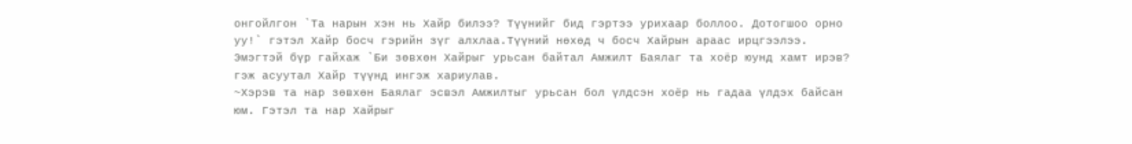онгойлгон `Та нарын хэн нь Хайр билээ? Түүнийг бид гэртээ урихаар боллоо. Дотогшоо орно уу!` гэтэл Хайр босч гэрийн зүг алхлаа.Түүний нөхөд ч босч Хайрын араас ирцгээлээ.
Эмэгтэй бүр гайхаж `Би зөвхөн Хайрыг урьсан байтал Амжилт Баялаг та хоёр юунд хамт ирэв? гэж асуутал Хайр түүнд ингэж хариулав.
~Хэрэв та нар зөвхөн Баялаг эсвэл Амжилтыг урьсан бол үлдсэн хоёр нь гадаа үлдэх байсан юм. Гэтэл та нар Хайрыг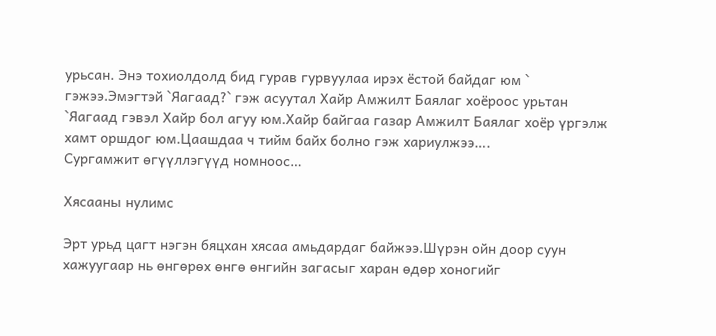урьсан. Энэ тохиолдолд бид гурав гурвуулаа ирэх ёстой байдаг юм ` гэжээ.Эмэгтэй `Яагаад?` гэж асуутал Хайр Амжилт Баялаг хоёроос урьтан `Яагаад гэвэл Хайр бол агуу юм.Хайр байгаа газар Амжилт Баялаг хоёр үргэлж хамт оршдог юм.Цаашдаа ч тийм байх болно гэж хариулжээ….
Сургамжит өгүүллэгүүд номноос…

Хясааны нулимс

Эрт урьд цагт нэгэн бяцхан хясаа амьдардаг байжээ.Шүрэн ойн доор суун хажуугаар нь өнгөрөх өнгө өнгийн загасыг харан өдөр хоногийг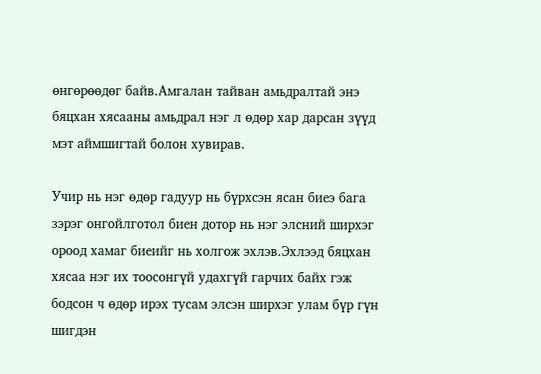өнгөрөөдөг байв.Амгалан тайван амьдралтай энэ бяцхан хясааны амьдрал нэг л өдөр хар дарсан зүүд мэт аймшигтай болон хувирав.

Учир нь нэг өдөр гадуур нь бүрхсэн ясан биеэ бага зэрэг онгойлготол биен дотор нь нэг элсний ширхэг ороод хамаг биеийг нь холгож эхлэв.Эхлээд бяцхан хясаа нэг их тоосонгүй удахгүй гарчих байх гэж бодсон ч өдөр ирэх тусам элсэн ширхэг улам бүр гүн шигдэн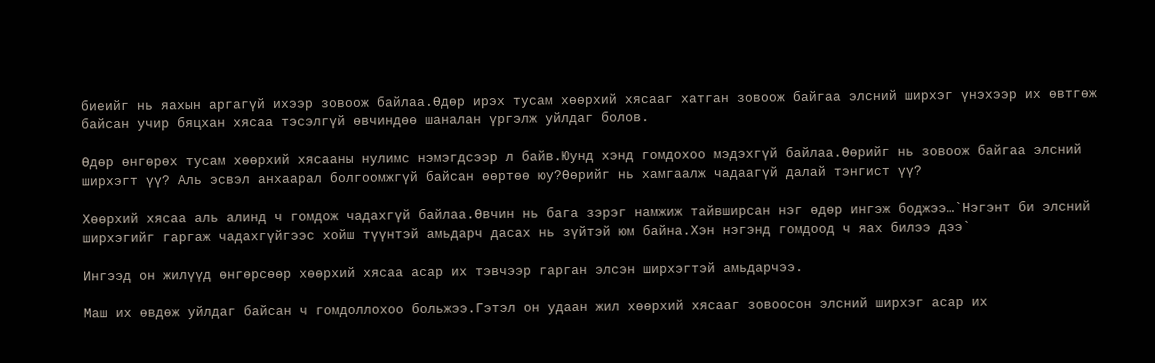биеийг нь яахын аргагүй ихээр зовоож байлаа.Өдөр ирэх тусам хөөрхий хясааг хатган зовоож байгаа элсний ширхэг үнэхээр их өвтгөж байсан учир бяцхан хясаа тэсэлгүй өвчиндөө шаналан үргэлж уйлдаг болов.

Өдөр өнгөрөх тусам хөөрхий хясааны нулимс нэмэгдсээр л байв.Юунд хэнд гомдохоо мэдэхгүй байлаа.Өөрийг нь зовоож байгаа элсний ширхэгт үү? Аль эсвэл анхаарал болгоомжгүй байсан өөртөө юу?Өөрийг нь хамгаалж чадаагүй далай тэнгист үү?

Хөөрхий хясаа аль алинд ч гомдож чадахгүй байлаа.Өвчин нь бага зэрэг намжиж тайвширсан нэг өдөр ингэж боджээ…`Нэгэнт би элсний ширхэгийг гаргаж чадахгүйгээс хойш түүнтэй амьдарч дасах нь зүйтэй юм байна.Хэн нэгэнд гомдоод ч яах билээ дээ`

Ингээд он жилүүд өнгөрсөөр хөөрхий хясаа асар их тэвчээр гарган элсэн ширхэгтэй амьдарчээ.

Маш их өвдөж уйлдаг байсан ч гомдоллохоо больжээ.Гэтэл он удаан жил хөөрхий хясааг зовоосон элсний ширхэг асар их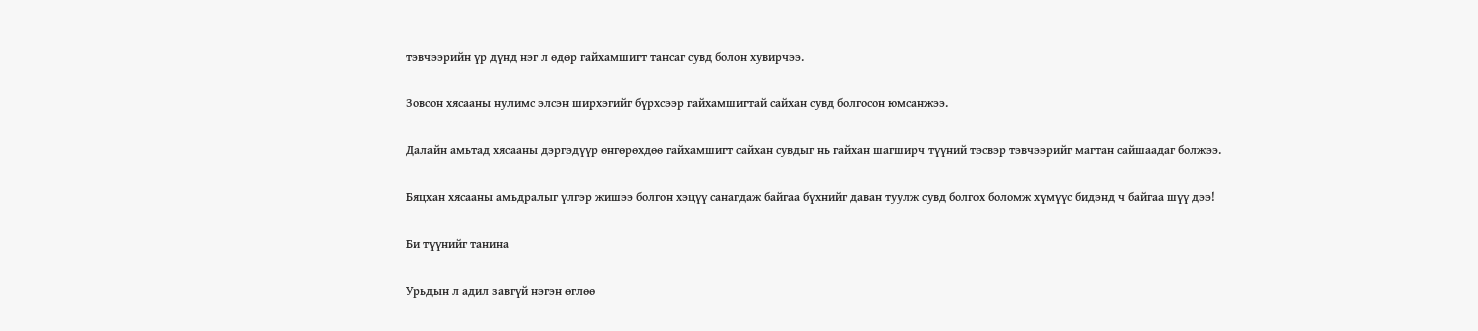тэвчээрийн үр дүнд нэг л өдөр гайхамшигт тансаг сувд болон хувирчээ.

Зовсон хясааны нулимс элсэн ширхэгийг бүрхсээр гайхамшигтай сайхан сувд болгосон юмсанжээ.

Далайн амьтад хясааны дэргэдүүр өнгөрөхдөө гайхамшигт сайхан сувдыг нь гайхан шагширч түүний тэсвэр тэвчээрийг магтан сайшаадаг болжээ.

Бяцхан хясааны амьдралыг үлгэр жишээ болгон хэцүү санагдаж байгаа бүхнийг даван туулж сувд болгох боломж хүмүүс бидэнд ч байгаа шүү дээ!

Би түүнийг танина

Урьдын л адил завгүй нэгэн өглөө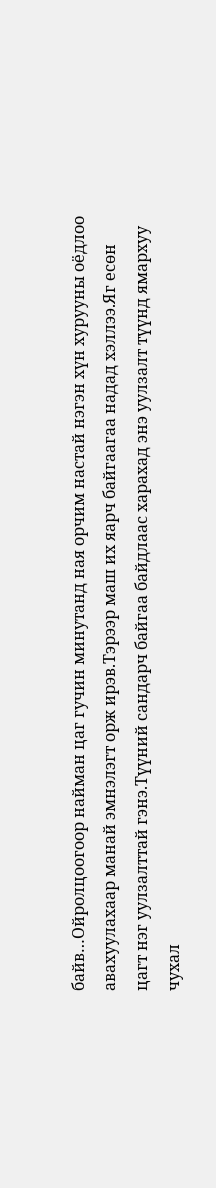байв…Ойролцоогоор найман цаг гучин минутанд ная орчим настай нэгэн хүн хурууны оёдлоо авахуулахаар манай эмнэлэгт орж ирэв.Тэрээр маш их яарч байгаагаа надад хэллээ.Яг есөн цагт нэг уулзалттай гэнэ.Түүний сандарч байгаа байдлаас харахад энэ уулзалт түүнд ямархуу чухал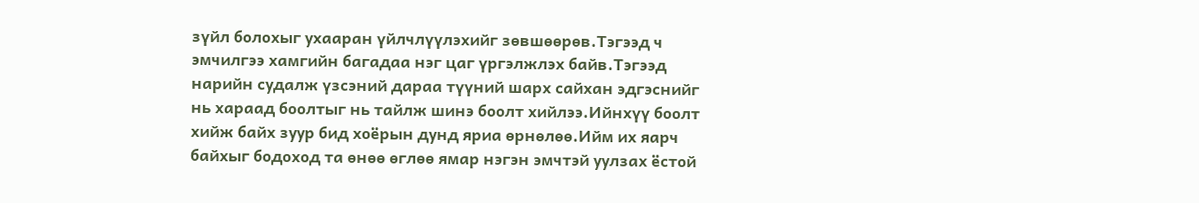зүйл болохыг ухааран үйлчлүүлэхийг зөвшөөрөв.Тэгээд ч эмчилгээ хамгийн багадаа нэг цаг үргэлжлэх байв.Тэгээд нарийн судалж үзсэний дараа түүний шарх сайхан эдгэснийг нь хараад боолтыг нь тайлж шинэ боолт хийлээ.Ийнхүү боолт хийж байх зуур бид хоёрын дунд яриа өрнөлөө.Ийм их яарч байхыг бодоход та өнөө өглөө ямар нэгэн эмчтэй уулзах ёстой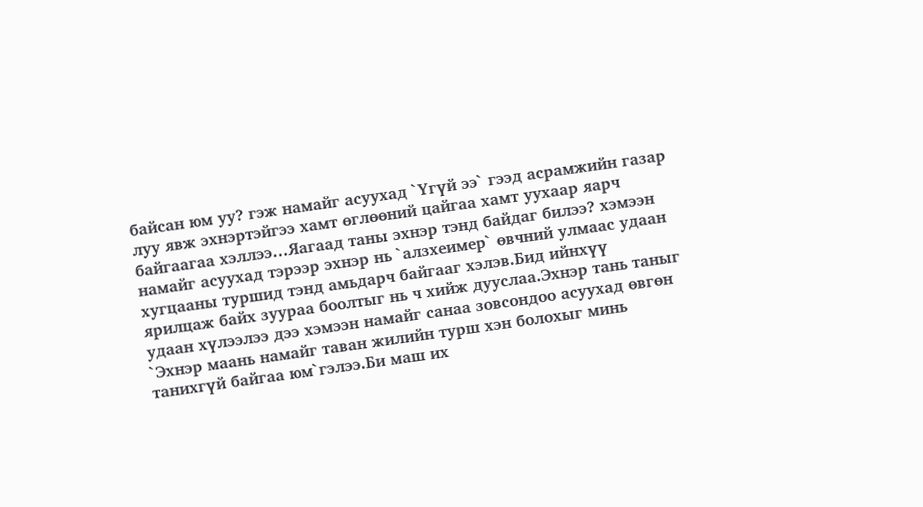байсан юм уу? гэж намайг асуухад `Үгүй ээ` гээд асрамжийн газар луу явж эхнэртэйгээ хамт өглөөний цайгаа хамт уухаар яарч байгаагаа хэллээ…Яагаад таны эхнэр тэнд байдаг билээ? хэмээн намайг асуухад тэрээр эхнэр нь `алзхеимер` өвчний улмаас удаан хугцааны туршид тэнд амьдарч байгааг хэлэв.Бид ийнхүү ярилцаж байх зуураа боолтыг нь ч хийж дууслаа.Эхнэр тань таныг удаан хүлээлээ дээ хэмээн намайг санаа зовсондоо асуухад өвгөн `Эхнэр маань намайг таван жилийн турш хэн болохыг минь танихгүй байгаа юм`гэлээ.Би маш их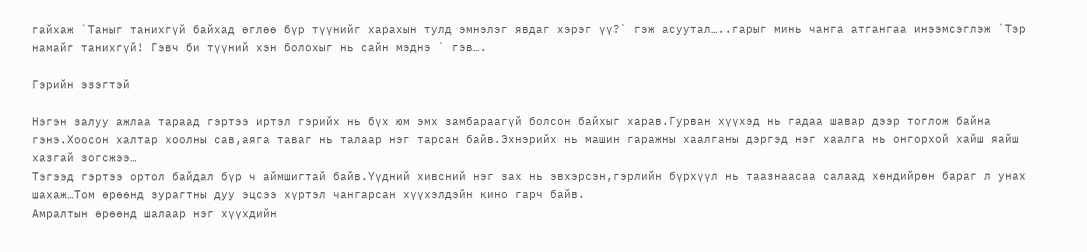гайхаж `Таныг танихгүй байхад өглөө бүр түүнийг харахын тулд эмнэлэг явдаг хэрэг үү?` гэж асуутал…..гарыг минь чанга атгангаа инээмсэглэж `Тэр намайг танихгүй! Гэвч би түүний хэн болохыг нь сайн мэднэ ` гэв….

Гэрийн эзэгтэй

Нэгэн залуу ажлаа тараад гэртээ иртэл гэрийх нь бүх юм эмх замбараагүй болсон байхыг харав.Гурван хүүхэд нь гадаа шавар дээр тоглож байна гэнэ.Хоосон халтар хоолны сав,аяга таваг нь талаар нэг тарсан байв.Эхнэрийх нь машин гаражны хаалганы дэргэд нэг хаалга нь онгорхой хайш яайш хазгай зогсжээ…
Тэгээд гэртээ ортол байдал бүр ч аймшигтай байв.Үүдний хивсний нэг зах нь эвхэрсэн,гэрлийн бүрхүүл нь таазнаасаа салаад хөндийрөн бараг л унах шахаж…Том өрөөнд зурагтны дуу эцсээ хүртэл чангарсан хүүхэлдэйн кино гарч байв.
Амралтын өрөөнд шалаар нэг хүүхдийн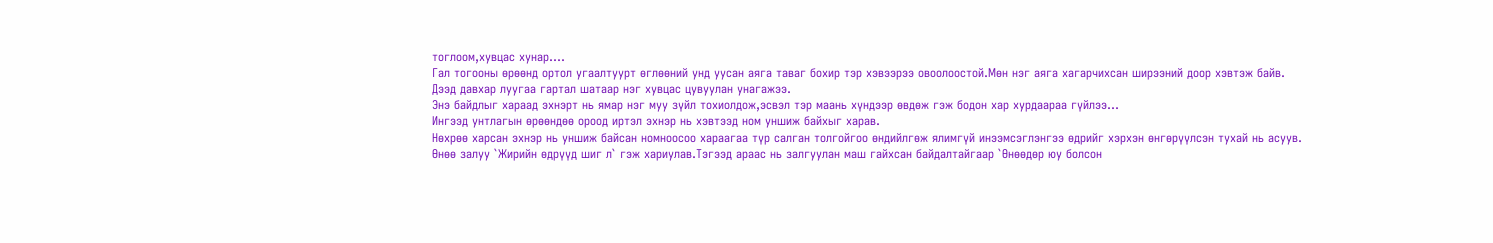тоглоом,хувцас хунар….
Гал тогооны өрөөнд ортол угаалтуурт өглөөний унд уусан аяга таваг бохир тэр хэвээрээ овоолоостой.Мөн нэг аяга хагарчихсан ширээний доор хэвтэж байв.
Дээд давхар луугаа гартал шатаар нэг хувцас цувуулан унагажээ.
Энэ байдлыг хараад эхнэрт нь ямар нэг муу зүйл тохиолдож,эсвэл тэр маань хүндээр өвдөж гэж бодон хар хурдаараа гүйлээ…
Ингээд унтлагын өрөөндөө ороод иртэл эхнэр нь хэвтээд ном уншиж байхыг харав.
Нөхрөө харсан эхнэр нь уншиж байсан номноосоо хараагаа түр салган толгойгоо өндийлгөж ялимгүй инээмсэглэнгээ өдрийг хэрхэн өнгөрүүлсэн тухай нь асуув.
Өнөө залуу `Жирийн өдрүүд шиг л` гэж хариулав.Тэгээд араас нь залгуулан маш гайхсан байдалтайгаар `Өнөөдөр юу болсон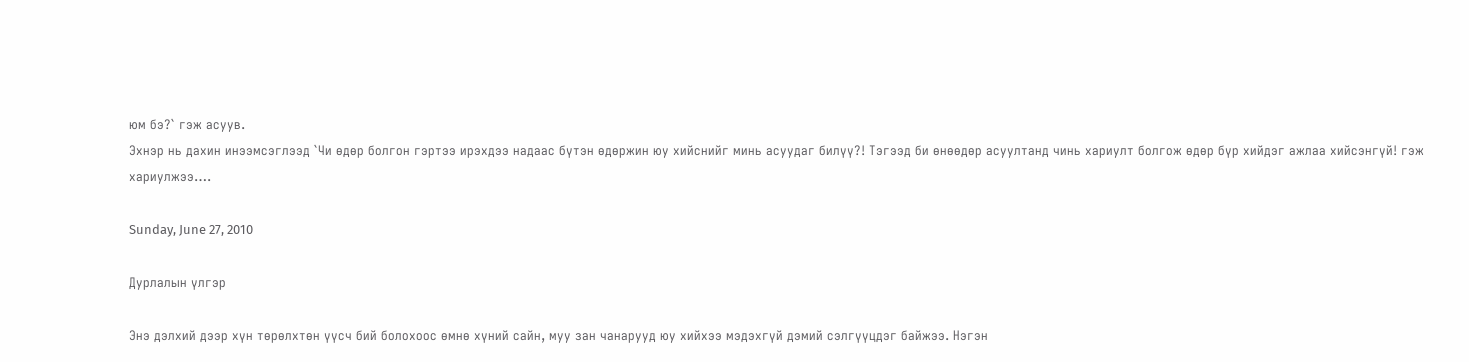юм бэ?` гэж асуув.
Эхнэр нь дахин инээмсэглээд `Чи өдөр болгон гэртээ ирэхдээ надаас бүтэн өдөржин юу хийснийг минь асуудаг билүү?! Тэгээд би өнөөдөр асуултанд чинь хариулт болгож өдөр бүр хийдэг ажлаа хийсэнгүй! гэж хариулжээ….

Sunday, June 27, 2010

Дурлалын үлгэр

Энэ дэлхий дээр хүн төрөлхтөн үүсч бий болохоос өмнө хүний сайн, муу зан чанарууд юу хийхээ мэдэхгүй дэмий сэлгүүцдэг байжээ. Нэгэн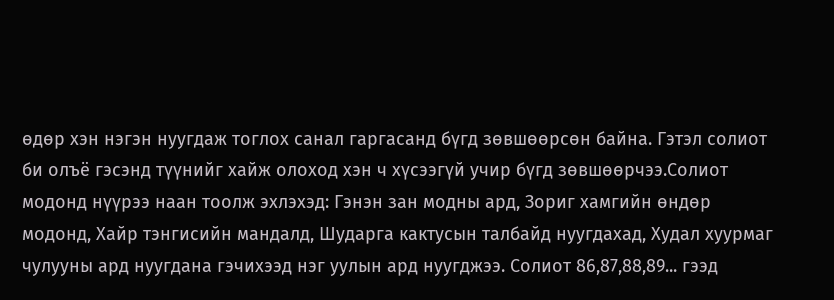өдөр хэн нэгэн нуугдаж тоглох санал гаргасанд бүгд зөвшөөрсөн байна. Гэтэл солиот би олъё гэсэнд түүнийг хайж олоход хэн ч хүсээгүй учир бүгд зөвшөөрчээ.Солиот модонд нүүрээ наан тоолж эхлэхэд: Гэнэн зан модны ард, Зориг хамгийн өндөр модонд, Хайр тэнгисийн мандалд, Шударга кактусын талбайд нуугдахад, Худал хуурмаг чулууны ард нуугдана гэчихээд нэг уулын ард нуугджээ. Солиот 86,87,88,89... гээд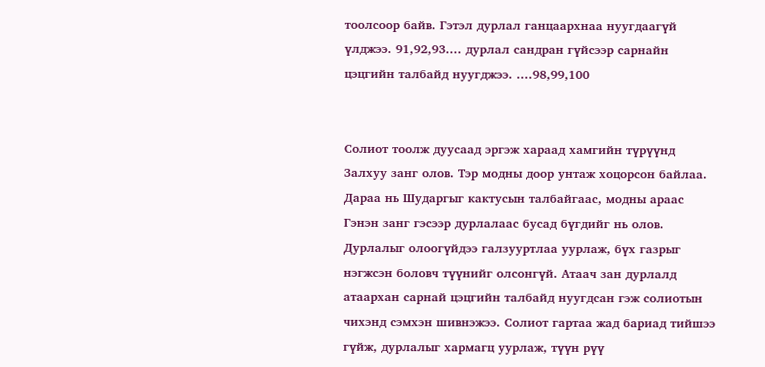тоолсоор байв. Гэтэл дурлал ганцаархнаа нуугдаагүй үлджээ. 91,92,93.... дурлал сандран гүйсээр сарнайн цэцгийн талбайд нуугджээ. ....98,99,100


Солиот тоолж дуусаад эргэж хараад хамгийн түрүүнд Залхуу занг олов. Тэр модны доор унтаж хоцорсон байлаа. Дараа нь Шударгыг кактусын талбайгаас, модны араас Гэнэн занг гэсээр дурлалаас бусад бүгдийг нь олов. Дурлалыг олоогүйдээ галзууртлаа уурлаж, бүх газрыг нэгжсэн боловч түүнийг олсонгүй. Атаач зан дурлалд атаархан сарнай цэцгийн талбайд нуугдсан гэж солиотын чихэнд сэмхэн шивнэжээ. Солиот гартаа жад бариад тийшээ гүйж, дурлалыг хармагц уурлаж, түүн рүү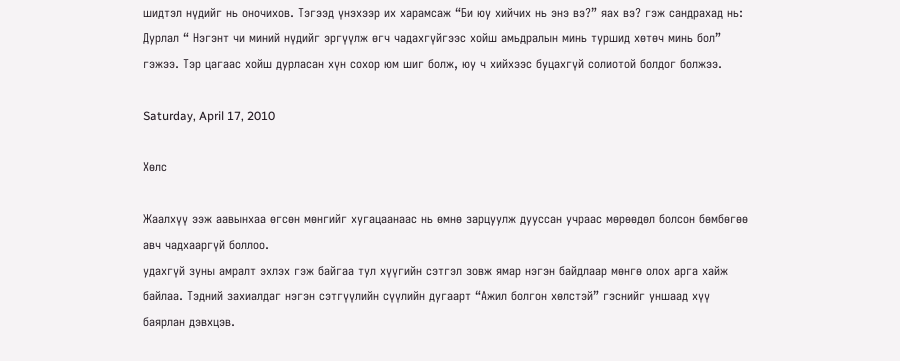шидтэл нүдийг нь оночихов. Тэгээд үнэхээр их харамсаж “Би юу хийчих нь энэ вэ?” яах вэ? гэж сандрахад нь: Дурлал “ Нэгэнт чи миний нүдийг эргүүлж өгч чадахгүйгээс хойш амьдралын минь туршид хөтөч минь бол” гэжээ. Тэр цагаас хойш дурласан хүн сохор юм шиг болж, юу ч хийхээс буцахгүй солиотой болдог болжээ.

Saturday, April 17, 2010

Хөлс

Жаалхүү ээж аавынхаа өгсөн мөнгийг хугацаанаас нь өмнө зарцуулж дууссан учраас мөрөөдөл болсон бөмбөгөө авч чадхааргүй боллоо.
удахгүй зуны амралт эхлэх гэж байгаа тул хүүгийн сэтгэл зовж ямар нэгэн байдлаар мөнгө олох арга хайж байлаа. Тэдний захиалдаг нэгэн сэтгүүлийн сүүлийн дугаарт “Ажил болгон хөлстэй” гэснийг уншаад хүү баярлан дэвхцэв.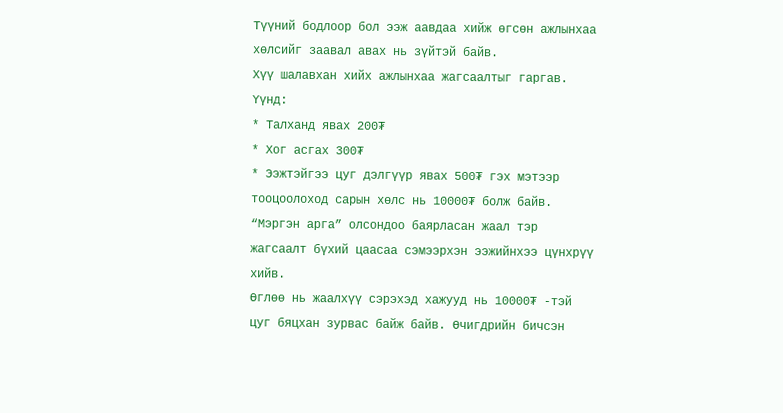Түүний бодлоор бол ээж аавдаа хийж өгсөн ажлынхаа хөлсийг заавал авах нь зүйтэй байв.
Хүү шалавхан хийх ажлынхаа жагсаалтыг гаргав. Үүнд:
* Талханд явах 200₮
* Хог асгах 300₮
* Ээжтэйгээ цуг дэлгүүр явах 500₮ гэх мэтээр тооцоолоход сарын хөлс нь 10000₮ болж байв.
“Мэргэн арга” олсондоо баярласан жаал тэр жагсаалт бүхий цаасаа сэмээрхэн ээжийнхээ цүнхрүү хийв.
Өглөө нь жаалхүү сэрэхэд хажууд нь 10000₮ -тэй цуг бяцхан зурвас байж байв. Өчигдрийн бичсэн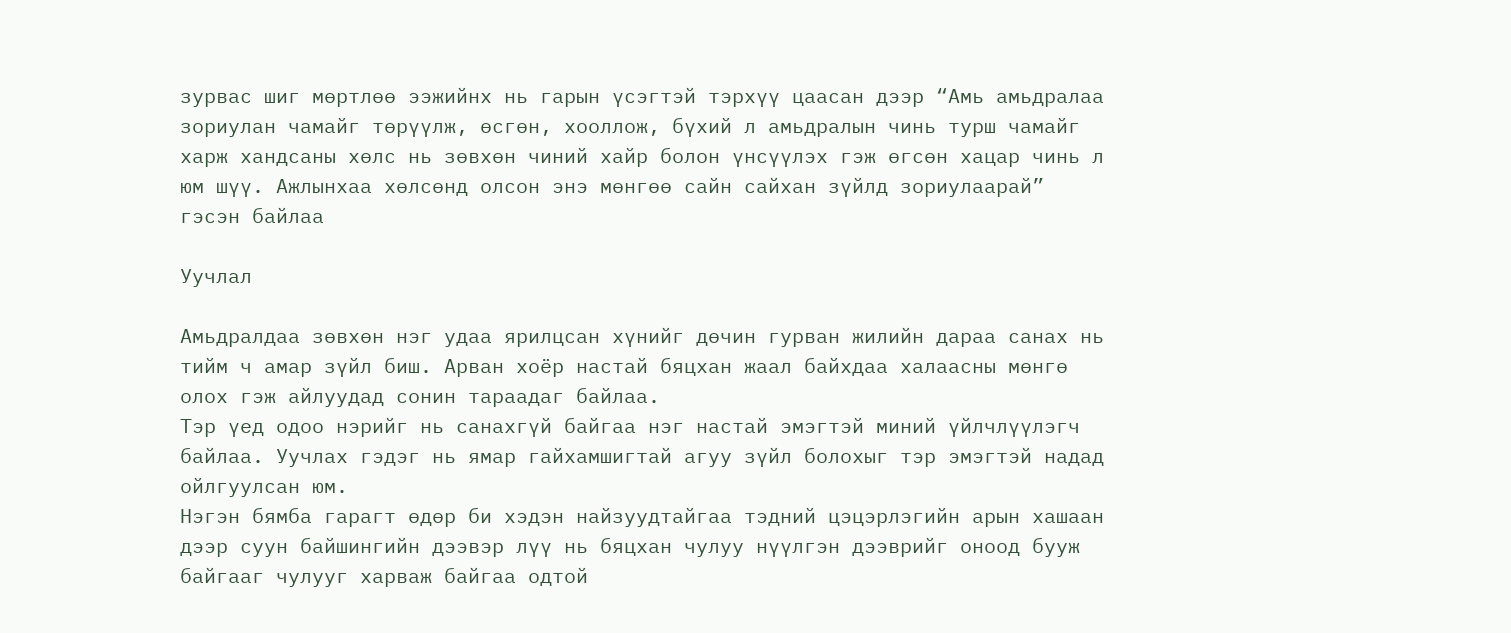зурвас шиг мөртлөө ээжийнх нь гарын үсэгтэй тэрхүү цаасан дээр “Амь амьдралаа зориулан чамайг төрүүлж, өсгөн, хооллож, бүхий л амьдралын чинь турш чамайг харж хандсаны хөлс нь зөвхөн чиний хайр болон үнсүүлэх гэж өгсөн хацар чинь л юм шүү. Ажлынхаа хөлсөнд олсон энэ мөнгөө сайн сайхан зүйлд зориулаарай” гэсэн байлаа

Уучлал

Амьдралдаа зөвхөн нэг удаа ярилцсан хүнийг дөчин гурван жилийн дараа санах нь тийм ч амар зүйл биш. Арван хоёр настай бяцхан жаал байхдаа халаасны мөнгө олох гэж айлуудад сонин тараадаг байлаа.
Тэр үед одоо нэрийг нь санахгүй байгаа нэг настай эмэгтэй миний үйлчлүүлэгч байлаа. Уучлах гэдэг нь ямар гайхамшигтай агуу зүйл болохыг тэр эмэгтэй надад ойлгуулсан юм.
Нэгэн бямба гарагт өдөр би хэдэн найзуудтайгаа тэдний цэцэрлэгийн арын хашаан дээр суун байшингийн дээвэр лүү нь бяцхан чулуу нүүлгэн дээврийг оноод бууж байгааг чулууг харваж байгаа одтой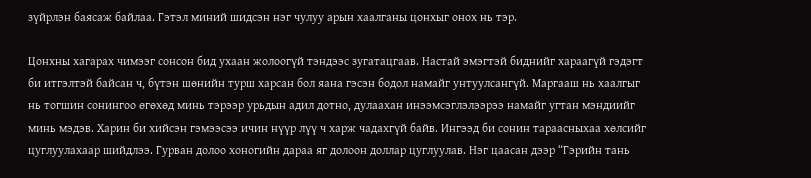зүйрлэн баясаж байлаа. Гэтэл миний шидсэн нэг чулуу арын хаалганы цонхыг онох нь тэр.

Цонхны хагарах чимээг сонсон бид ухаан жолоогүй тэндээс зугатацгаав. Настай эмэгтэй биднийг хараагүй гэдэгт би итгэлтэй байсан ч, бүтэн шөнийн турш харсан бол яана гэсэн бодол намайг унтуулсангүй. Маргааш нь хаалгыг нь тогшин сонингоо өгөхөд минь тэрээр урьдын адил дотно, дулаахан инээмсэглэлээрээ намайг угтан мэндиийг минь мэдэв. Харин би хийсэн гэмээсээ ичин нүүр лүү ч харж чадахгүй байв. Ингээд би сонин тараасныхаа хөлсийг цуглуулахаар шийдлээ. Гурван долоо хоногийн дараа яг долоон доллар цуглуулав. Нэг цаасан дээр “Гэрийн тань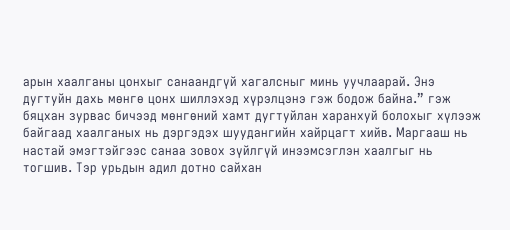арын хаалганы цонхыг санаандгүй хагалсныг минь уучлаарай. Энэ дугтуйн дахь мөнгө цонх шиллэхэд хүрэлцэнэ гэж бодож байна.” гэж бяцхан зурвас бичээд мөнгөний хамт дугтуйлан харанхуй болохыг хүлээж байгаад хаалганых нь дэргэдэх шуудангийн хайрцагт хийв. Маргааш нь настай эмэгтэйгээс санаа зовох зүйлгүй инээмсэглэн хаалгыг нь тогшив. Тэр урьдын адил дотно сайхан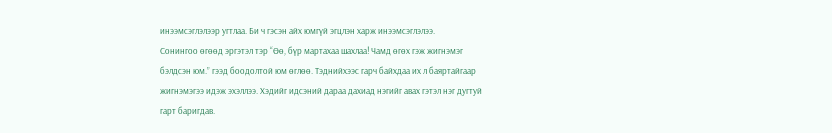инээмсэглэлээр угтлаа. Би ч гэсэн айх юмгүй эгцлэн харж инээмсэглэлээ.
Сонингоо өгөөд эргэтэл тэр “Өө, бүр мартахаа шахлаа! Чамд өгөх гэж жигнэмэг бэлдсэн юм.” гээд боодолтой юм өглөө. Тэднийхээс гарч байхдаа их л баяртайгаар жигнэмэгээ идэж эхэллээ. Хэдийг идсэний дараа дахиад нэгийг авах гэтэл нэг дугтуй гарт баригдав.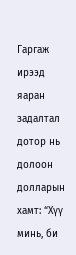Гаргаж ирээд яаран задалтал дотор нь долоон долларын хамт: “Хүү минь, би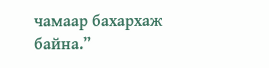чамаар бахархаж байна.”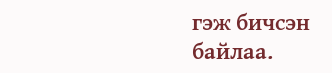гэж бичсэн байлаа.